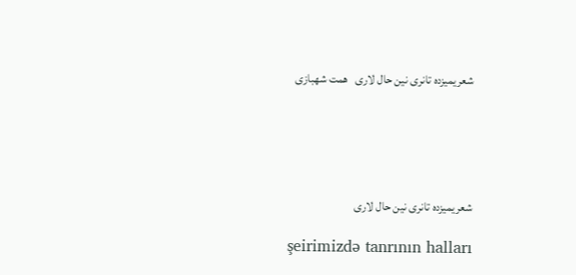شعریمیزده تانری نین حال لاری   همت شهبازی





شعریمیزده تانری نین حال لاری

şeirimizdə tanrının halları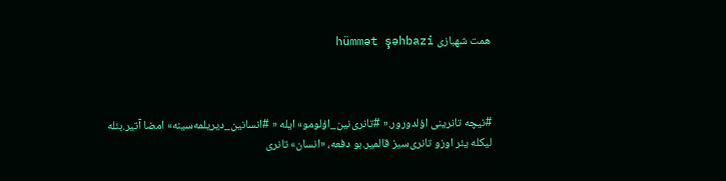همت شهبازی hümmət şəhbazi



#نیچه تانرینی اؤلدورور.« #تانری‌نین_اؤلومو» ایله « #انسانین_دیریلمه‌سینه» امضا آتیر.بئله لیکله یئر اوزو تانری‌سیز قالمیر.بو دفعه، «انسان» تانری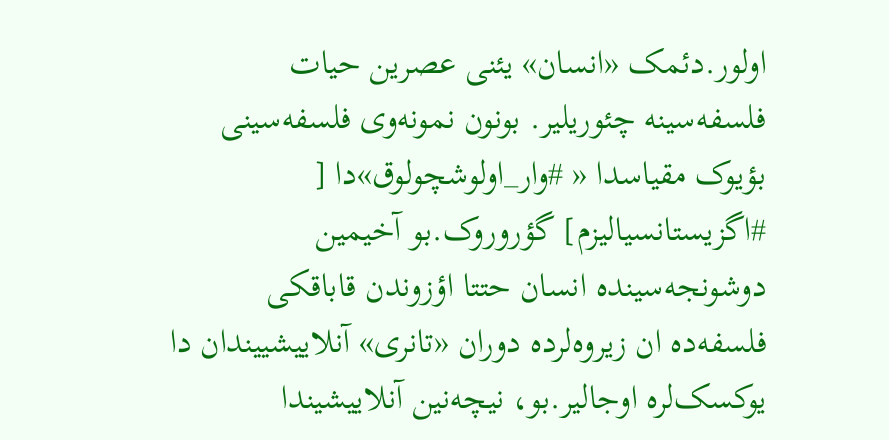اولور.دئمک «انسان» یئنی عصرین حیات فلسفه‌سینه چئوریلیر. بونون نمونه‌وی فلسفه‌سینی بؤیوک مقیاسدا « #وار_اولوشچولوق»دا [ #اگزیستانسیالیزم] گؤروروک.بو آخیمین دوشونجه‌سینده انسان حتتا اؤزوندن قاباقکی فلسفه‌ده ان زیروه‌لرده دوران «تانری» آنلاییشییندان دا یوکسک‌لره اوجالیر.بو، نیچه‌نین آنلاییشیندا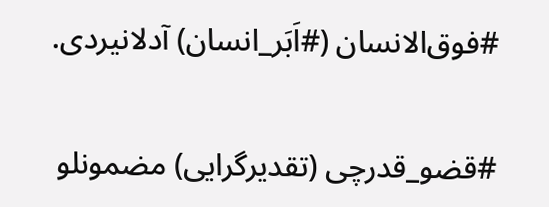#فوق‌الانسان (#اَبَر_انسان) آدلانیردی.

#قضو_قدرچی (تقدیرگرایی) مضمونلو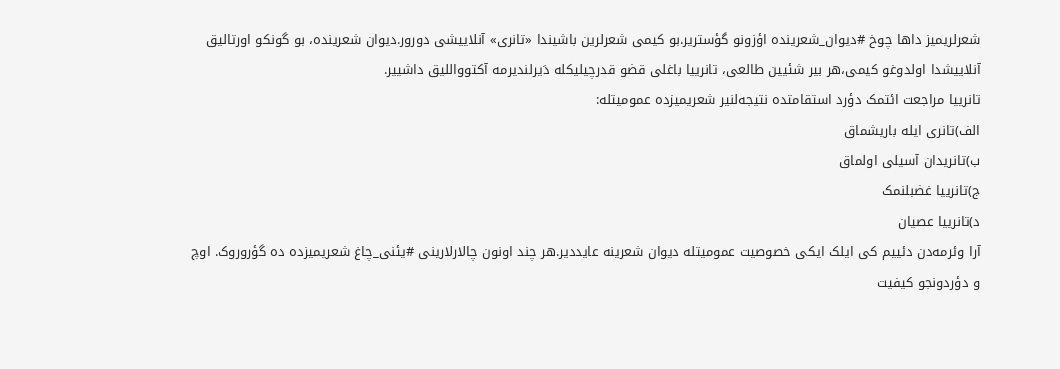شعرلریمیز داها چوخ #دیوان_شعرینده اؤزونو گؤستریر.بو کیمی شعرلرین باشیندا «تانری» آنلاییشی دورور.دیوان شعرینده، بو گونکو اورتالیق آنلاییشدا اولدوغو کیمی،هر بیر شئیین طالعی، تانرییا باغلی قضو قدرچیلیکله دَیرلندیرمه آکتوواللیق داشییر.
تانرییا مراجعت ائتمک دؤرد استقامتده نتیجه‌لنیر شعریمیزده عمومیتله:
الف)تانری ایله باریشماق
ب)تانریدان آسیلی اولماق
ج)تانرییا غضبلنمک
د)تانرییا عصیان
آرا وئرمه‌دن دئییم کی ایلک ایکی خصوصیت عمومیتله دیوان شعرینه عاید‌دیر.هر چند اونون چالارلارینی #یئنی_چاغ شعریمیزده ده گؤروروک. اوچ و دؤردونجو کیفیت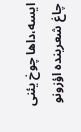ایسه،داها چوخ یئنی چاغ شعرینده اؤزونو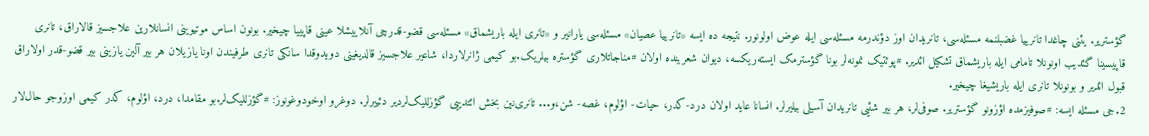گؤستریر. یئنی چاغدا تانرییا غضبلنمه مسئله‌سی، تانریدان اوز دؤندرمه مسئله‌سی ایله عوض اولونور. نتیجه ده ایسه «تانرییا عصیان» مسئله‌سی یارانیر و «تانری ایله باریشماق» مسئله‌سی قضو-قدرچی آنلاییشلا عینی قاپییا چیخیر. بونون اساس موتیوینی انسانلارین علاجسیز قالاراق، تانری قاپیسینا گئدیب اونونلا تامامی ایله باریشماق تشکیل ائدیر. #پوئتیک نمونه‌لر بونا گؤسترمک ایسته‌ریکسه، دیوان شعرینده اولان #مناجاتلاری گؤستره بیلریک.بو کیمی ژانرلاردا، شاعیر علاجسیز قالدیغینی دویدوقدا سانکی تانری طرفیندن اونا یازیلان هر بیر آلین یازینی بیر قضو-قدر اولاراق قبول ائدیر و بونونلا تانری ایله باریشیغا چیخیر.
2.جی مسئله ایسه: #صوفیزمده اؤزونو گؤستریر. صوفی‌لر، هر بیر شئیی تانریدان آسیلی بیلیرلر. انسانا عاید اولان درد-کدر، حیات- اؤلوم، غصه- شن،و... تانری‌نین بخش ائتدییی گؤزللیک‌لردیر دئییرلر. دوغرو اوخودوغونوز: #گؤزللیک‌لر.بو مقامدا، درد، اؤلوم، کدر کیمی اوزوجو حال‌لار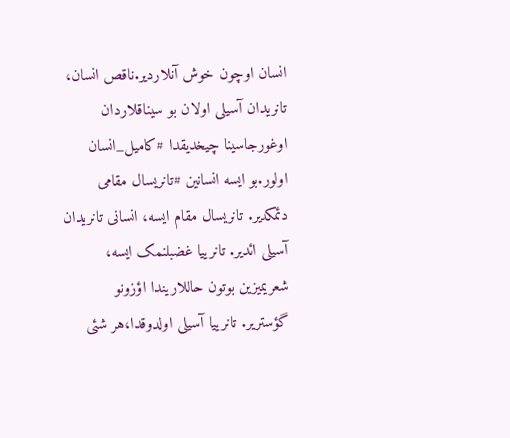انسان اوچون خوش آنلاردیر.ناقص انسان، تانریدان آسیلی اولان بو سیناقلاردان اوغورجاسینا چیخدیقدا #کامیل_انسان اولور.بو ایسه انسانین #تانریسال مقامی دئمکدیر. تانریسال مقام ایسه، انسانی تانریدان آسیلی ائدیر. تانرییا غضبلنمک ایسه، شعریمیزین بوتون حاللاریندا اؤزونو گؤستریر. تانرییا آسیلی اولدوقدا،هر شئی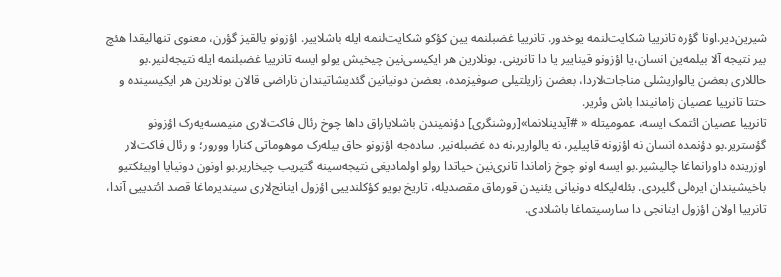شیرین‌دیر.اونا گؤره تانرییا شکایت‌لنمه یوخدور. تانرییا غضبلنمه یین کؤکو شکایت‌لنمه ایله باشلاییر. اؤزونو یالقیز گؤرن، معنوی تنهالیقدا هئچ بیر نتیجه آلا بیلمه‌ین انسان،یا اؤزونو قیناییر یا دا تانرینی. بونلارین هر ایکیسی‌نین چیخیش یولو ایسه تانرییا غضبلنمه ایله نتیجه‌لنیر.بو حاللاری بعضن یالواریشلی مناجات‌لاردا، بعضن زاریلتیلی صوفیزمده، بعضن دونیانین گئدیشاتیندان ناراضی قالان بونلارین هر ایکیسینده و حتتا تانرییا عصیان زامانیندا باش وئریر.
تانرییا عصیان ائتمک ایسه، عمومیتله « #آیدینلانما»[روشنگری] دؤنمیندن باشلایاراق داها چوخ رئال فاکت‌لاری منیمسه‌یه‌رک اؤزونو گؤستریر.بو دؤنمده انسان نه اؤزونه قاپیلیر، نه یالواریر،نه ده غضبله‌نیر. ساده‌جه اؤزونو حاق بیله‌رک موهوماتی کنارا وورور؛ و رئال فاکت‌لار اوزرینده داورانماغا چالیشیر.بو ایسه اونو چوخ زاماندا تانری‌نین حیاتدا رولو اولمادیغی نتیجه‌سینه گتیریب چیخاریر.بو اونون دونیایا اوبیئکتیو باخیشیندان ایره‌لی گلیردی. بئله‌لیکله دونیانی یئنیدن قورماق مقصدیله، تاریخ بویو کؤکلندییی اؤزول اینانج‌لاری سیندیرماغا قصد ائتدییی آندا، تانرییا اولان اؤزول اینانجی دا سارسیتماغا باشلادی.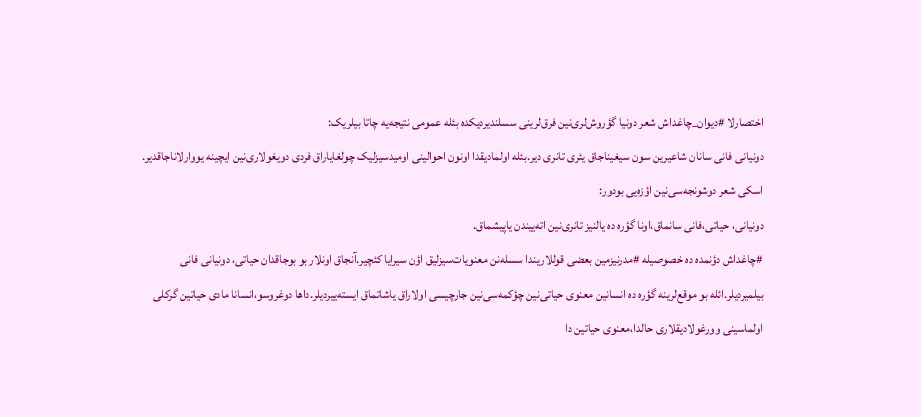اختصارلا #دیوان_چاغداش شعر دونیا گؤروش‌لری‌نین فرق‌لرینی سسلندیردیکده بئله عمومی نتیجه‌یه چاتا بیلریک:
دونیانی فانی سانان شاعیرین سون سیغیناجاق یئری تانری دیر.بئله اولمادیقدا اونون احوالینی اومیدسیز‌لیک چولغایاراق فردی دویغولاری‌نین ایچینه یووارلاناجاقدیر. اسکی شعر دوشونجه‌سی‌نین اؤزه‌یی بودور:
دونیانی، حیاتی،فانی سانماق،اونا گؤره ده یالنیز تانری‌نین اته‌ییندن یاپیشماق.
#چاغداش دؤنمده ده خصوصیله #مدرنیزمین بعضی قوللاریندا سسله‌نن معنویات‌سیزلیق اؤن سیرایا کئچیر.آنجاق اونلار بو بوجاقدان حیاتی، دونیانی فانی بیلمیردیلر.ائله بو موقع‌لرینه گؤره ده انسانین معنوی حیاتی‌نین چؤکمه‌سی‌نین جارچیسی اولاراق یاشاتماق ایسته‌ییردیلر.داها دوغروسو،انسانا مادی حیاتین گرکلی اولماسینی وورغولادیقلاری حالدا،معنوی حیاتین دا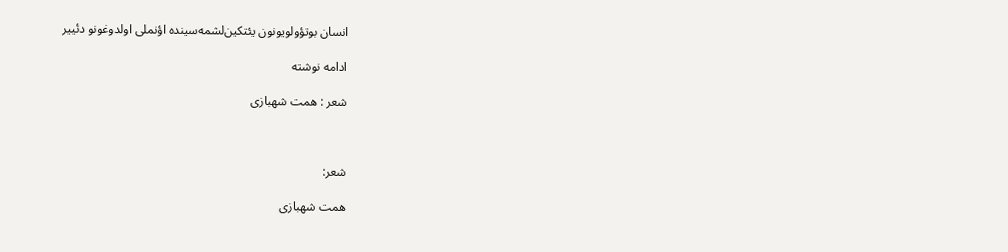انسان بوتؤولویونون یئتکین‌لشمه‌سینده اؤنملی اولدوغونو دئییر

ادامه نوشته

شعر : همت شهبازی



شعر:

همت شهبازی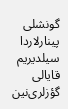گونشلی پینارلاردا
سیلدیریم قایالی گؤزلری‌نین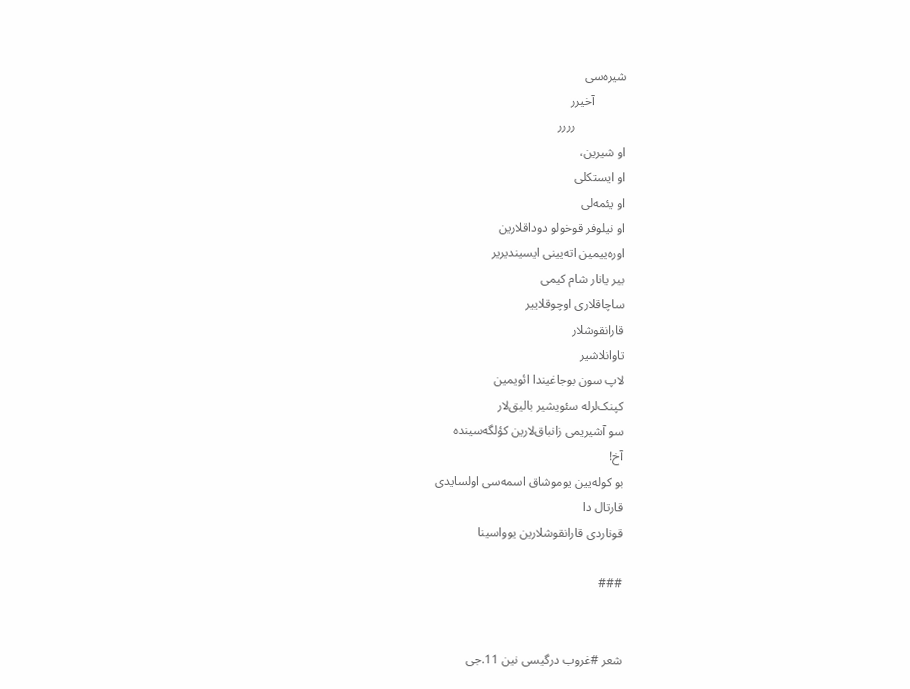شیره‌سی
          آخیرر
                رررر
او شیرین،
او ایستکلی
او یئمه‌لی
او نیلوفر قوخولو دوداقلارین
اوره‌ییمین اته‌یینی ایسیندیریر
بیر یانار شام کیمی
ساچاقلاری اوچوقلاییر
قارانقوشلار
تاوانلاشیر
لاپ سون بوجاغیندا ائویمین
کپنک‌لرله سئویشیر بالیق‌لار
سو آشیریمی زانباق‌لارین کؤلگه‌سینده
آخ!
بو کوله‌یین یوموشاق اسمه‌سی اولسایدی
قارتال دا
قوناردی قارانقوشلارین یوواسینا

###


شعر #غروب درگیسی نین 11.جی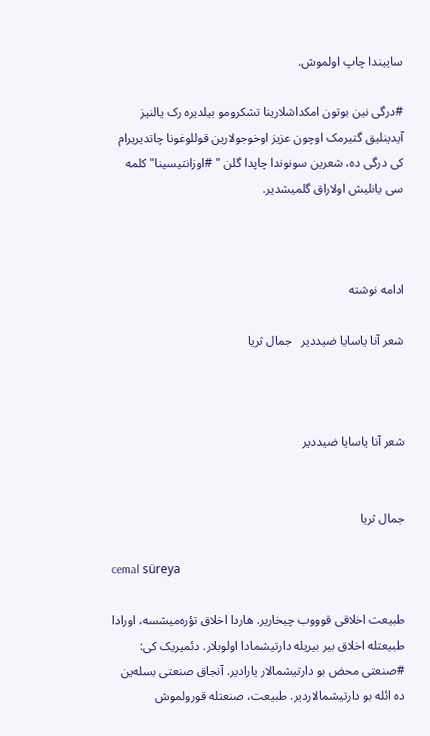ساییندا چاپ اولموش.

#درگی نین بوتون امکداشلارینا تشکرومو بیلدیره رک یالنیز آیدینلیق گتیرمک اوچون عزیز اوخوجولارین قوللوغونا چاتدیریرام کی درگی ده، شعرین سونوندا چاپدا گلن " #اوزانتیسینا" کلمه سی یانلیش اولاراق گلمیشدیر.



ادامه نوشته

شعر آنا یاسایا ضیددیر   جمال ثریا



شعر آنا یاسایا ضیددیر


جمال ثریا

cemal süreya

طبیعت اخلاقی قوووب چیخاریر. هاردا اخلاق تؤره‌میشسه، اورادا طبیعتله اخلاق بیر بیریله دارتیشمادا اولوبلار. دئمیریک کی: #صنعتی محض بو دارتیشمالار یارادیر. آنجاق صنعتی بسله‌ین ده ائله بو دارتیشمالاردیر. طبیعت، صنعتله قورولموش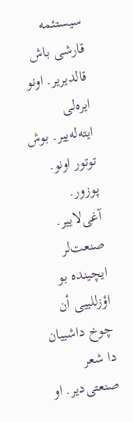سیستئمه قارشی باش قالدیریر. اونو ایره‌لی ایته‌له‌ییر. بوش توتور اونو. پوزور. آغی‌لاییر. صنعت‌لر ایچینده بو اؤزللییی أن چوخ داشییان دا شعر صنعتی‌دیر. او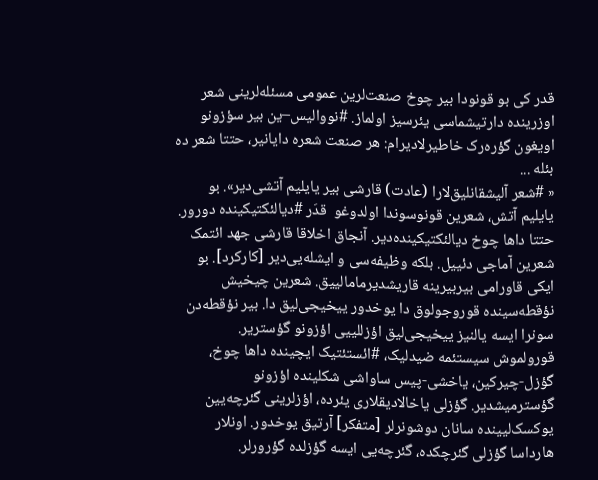قدر کی بو قونودا بیر چوخ صنعت‌لرین عمومی مسئله‌لرینی شعر اوزرینده دارتیشماسی یئرسیز اولماز. #نووالیس–ین بیر سؤزونو اویغون گؤره‌رک خاطیرلادیرام: هر صنعت شعره دایانیر، حتتا شعر ده بئله ...
« #شعر آلیشقانلیق‌لارا (عادت) قارشی بیر یایلیم آتشی‌دیر». بو یایلیم آتش، شعرین قونوسوندا اولدوغو  قدَر #دیالئکتیکینده‌ دورور. حتتا داها چوخ دیالئکتیکینده‌دیر. آنجاق اخلاقا قارشی جهد ائتمک شعرین آماجی دئییل. بلکه وظیفه‌سی و ایشله‌یی‌دیر [کارکرد]. بو ایکی قاورامی بیربیرینه قاریشدیرمامالییق. شعرین چیخیش نؤقطه‌سینده قوروجولوق دا یوخدور ییخیجی‌لیق دا. بیر نؤقطه‌دن سونرا ایسه یالنیز ییخیجی‌لیق اؤزللییی اؤزونو گؤستریر.
قورولموش سیستئمه ضیدلیک، #ائستئتیک ایچینده داها چوخ، گؤزل-چیرکین، یاخشی-پیس ساواشی شکلینده اؤزونو گؤسترمیشدیر. گؤزلی یاخالادیقلاری یئرده، اؤزلرینی گئرچه‌یین یوکسک‌لیینده سانان دوشونرلر [متفکر] آرتیق یوخدور. اونلار هارداسا گؤزلی گئرچکده، گئرچه‌یی ایسه گؤزلده گؤرورلر.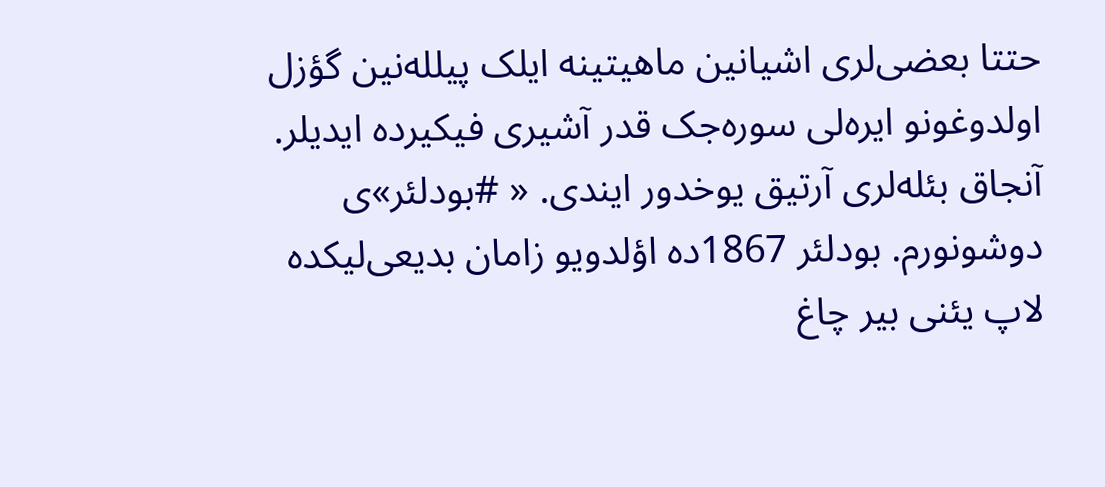حتتا بعضی‌لری اشیانین ماهیتینه ایلک پیلله‌نین گؤزل اولدوغونو ایره‌لی سوره‌جک قدر آشیری فیکیرده ایدیلر. آنجاق بئله‌لری آرتیق یوخدور ایندی. « #بودلئر»ی دوشونورم. بودلئر 1867ده اؤلدویو زامان بدیعی‌لیکده لاپ یئنی بیر چاغ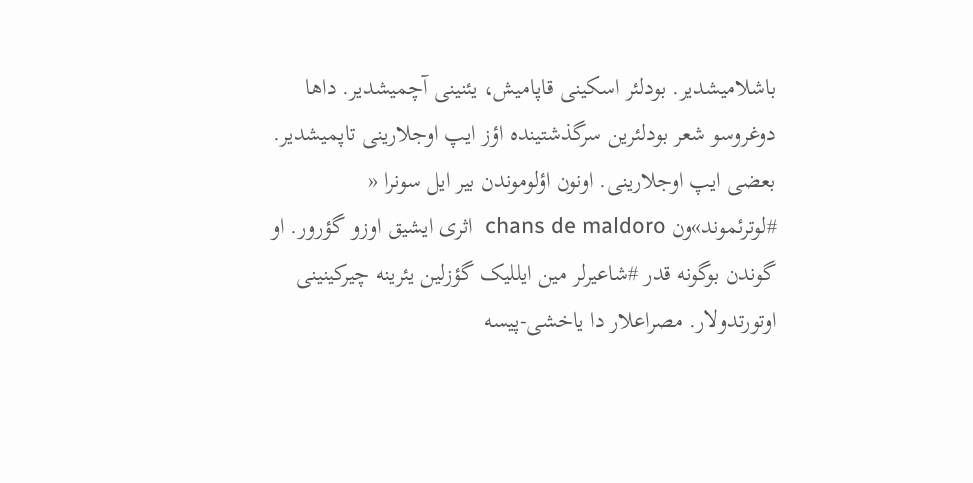باشلامیشدیر. بودلئر اسکینی قاپامیش، یئنینی آچمیشدیر. داها دوغروسو شعر بودلئرین سرگذشتینده اؤز ایپ اوجلارینی تاپمیشدیر. بعضی ایپ اوجلارینی. اونون اؤلوموندن بیر ایل سونرا « #لوترئموند»ون chans de maldoro  اثری ایشیق اوزو گؤرور. او گوندن بوگونه قدر #شاعیرلر مین ایللیک گؤزلین یئرینه چیرکینینی اوتورتدولار. مصراعلار دا یاخشی-پیسه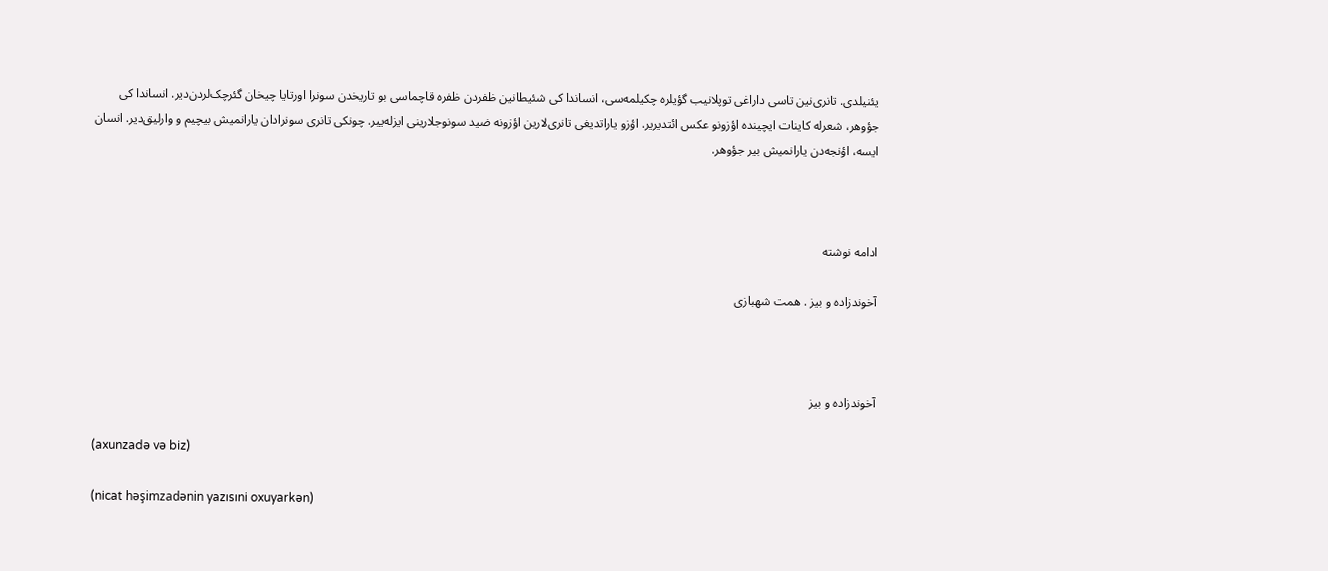یئنیلدی. تانری‌نین تاسی داراغی توپلانیب گؤیلره چکیلمه‌سی، انساندا کی شئیطانین ظفردن ظفره قاچماسی بو تاریخدن سونرا اورتایا چیخان گئرچک‌لردن‌دیر. انساندا کی جؤوهر، شعرله کاینات ایچینده اؤزونو عکس ائتدیریر. اؤزو یاراتدیغی تانری‌لارین اؤزونه ضید سونوجلارینی ایزله‌ییر. چونکی تانری سونرادان یارانمیش بیچیم و وارلیق‌دیر. انسان ایسه، اؤنجه‌دن یارانمیش بیر جؤوهر.



ادامه نوشته

آخوندزاده و بیز . همت شهبازی



آخوندزاده و بیز

(axunzadə və biz)

(nicat həşimzadənin yazısıni oxuyarkən)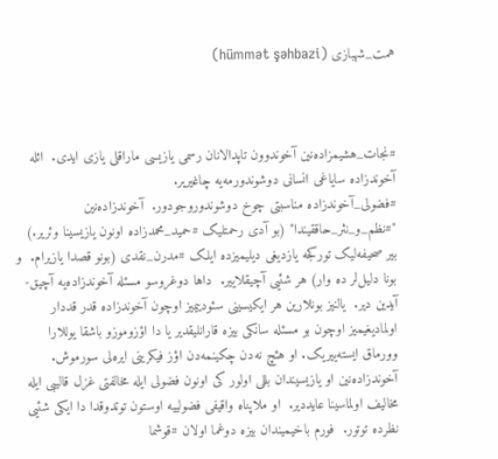همت_شهبازی (hümmət şəhbazi)



#نجات_هشیمزاده‌نین آخوندوون تاپدالانان رسمی یازیسی ماراقلی یازی ایدی.  ائله آخوندزاده سایاغی انسانی دوشوندورمه‌یه چاغیریر.
#فضولی_آخوندزاده مناسبتی چوخ دوشوندوروجودور.  آخوندزاده‌نین "#نظم_و_نثر_حاققیندا" (بو آدی رحمتلیک #حمید_محمدزاده اونون یازیسینا وئریر.) بیر صحیفه‌لیک تورکجه یازدیغی دیلیمیزده ایلک #مدرن_نقدی (بونو قصدا یازیرام.  و بونا دلیل‌لر ده وار) هر شئیی آچیقلاییر.  داها دوغروسو مسئله آخوندزاده‌یه آچیق-آیدین دیر.  یالنیز بونلارین هر ایکیسینی سئودییمیز اوچون آخوندزاده قدر قددار اولمادیغیمیز اوچون بو مسئله سانکی بیزه قارانلیقدیر یا دا اؤزوموزو باشقا یوللارا وورماق ایسته‌ییریک. او هئچ نه‌دن چکینمه‌دن اؤز فیکرینی ایره‌لی سورموش.
آخوندزاده‌نین او یازیسیندان بللی اولور کی اونون فضولی ایله مخالفتی غزل قالیبی ایله مخالیف اولماسینا عایددیر.  او ملاپناه واقیفی فضولییه اوستون توتدوقدا دا ایکی شئیی نظرده توتور.  فورم باخیمیندان بیزه دوغما اولان #قوشما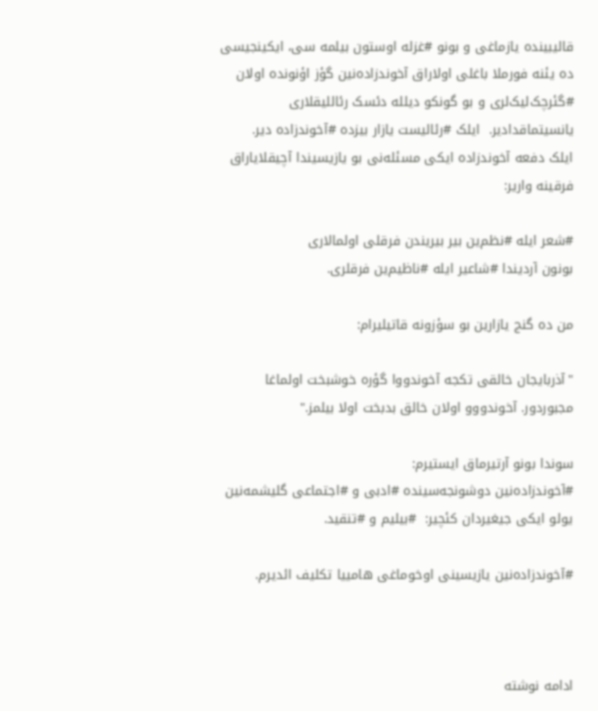قالیبینده یازماغی و بونو #غزله اوستون بیلمه سی، ایکینجیسی ده یئنه فورملا باغلی اولاراق آخوندزاده‌نین گؤز اؤنونده اولان #گئرچک‌لیک‌لری و بو گونکو دیلله دئسک رئاللیقلاری یانسیتماقدادیر.  ایلک #رئالیست یازار بیزده #آخوندزاده دیر.
ایلک دفعه آخوندزاده ایکی مسئله‌نی بو یازیسیندا آچیقلایاراق فرقینه واریر:

#شعر ایله #نظم‌ین بیر بیریندن فرقلی اولمالاری
بونون آردیندا #شاعیر ایله #ناظیم‌ین فرقلری.

من ده گنج یازارین بو سؤزونه قاتیلیرام:

"آذربایجان خالقی تکجه آخوندووا گؤره خوشبخت اولماغا مجبوردور. آخوندووو اولان خالق بدبخت اولا بیلمز."

سوندا بونو آرتیرماق ایستیرم:
#آخوندزاده‌نین دوشونجه‌سینده #ادبی و #اجتماعی گلیشمه‌نین یولو ایکی جیغیردان کئچیر:  #بیلیم و #تنقید.

#آخوندزاده‌نین یازیسینی اوخوماغی هامییا تکلیف ائدیرم.



ادامه نوشته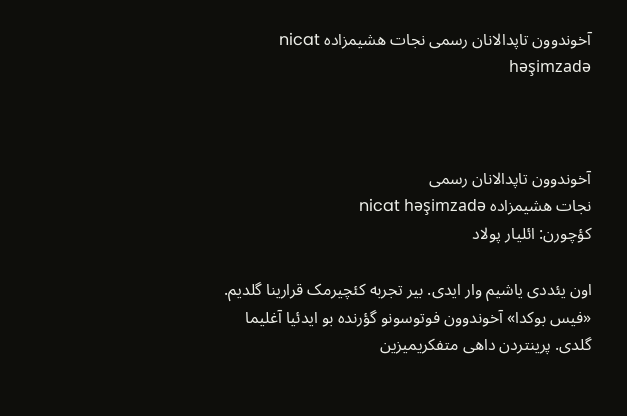آخوندوون تاپدالانان رسمی نجات هشیمزاده nicat həşimzadə



آخوندوون تاپدالانان رسمی
نجات هشیمزاده nicat həşimzadə
کؤچورن: ائلیار پولاد

اون يئددی ياشیم وار ایدی. بیر تجربه کئچیرمک قرارینا گلدیم. «فیس بوکدا» آخوندوون فوتوسونو گؤرنده بو ایدئيا آغلیما گلدی. پرینتردن داهی متفکریمیزین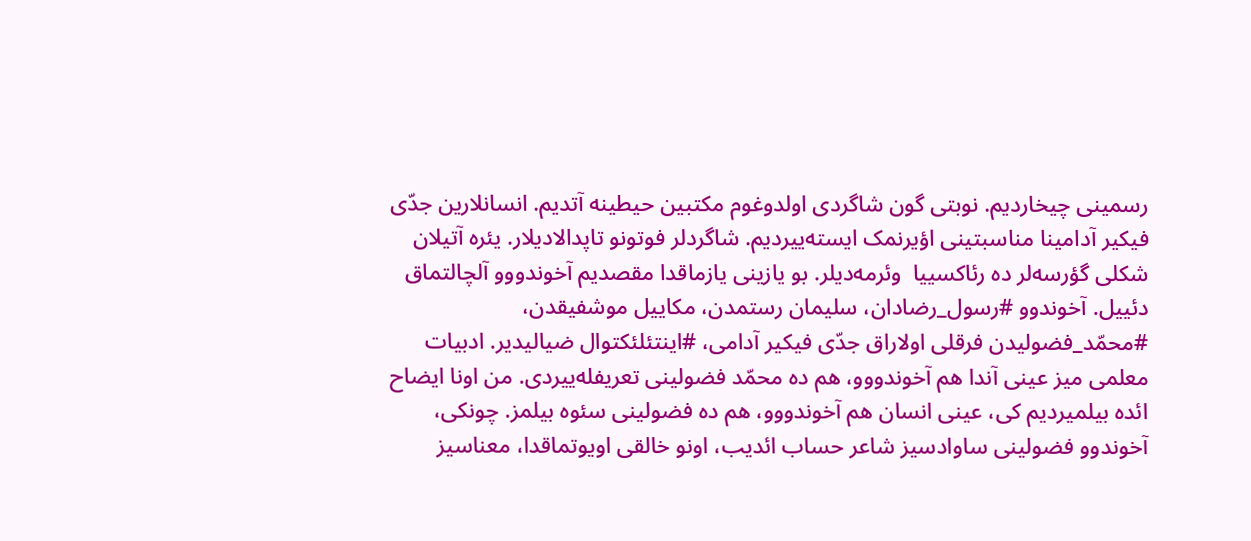رسمینی چیخاردیم. نوبتی گون شاگردی اولدوغوم مکتبین حیطینه آتدیم. انسانلارین جدّی فیکیر آدامینا مناسبتینی اؤيرنمک ایسته‌يیردیم. شاگردلر فوتونو تاپدالادیلار. يئره آتیلان شکلی گؤرسه‌لر ده رئاکسیيا  وئرمه‌دیلر. بو يازینی يازماقدا مقصدیم آخوندووو آلچالتماق دئيیل. آخوندوو #رسول_رضادان، سليمان رستمدن، مکايیل موشفیقدن، #محمّد_فضولیدن فرقلی اولاراق جدّی فیکیر آدامی، #اینتئلئکتوال ضیالیدیر. ادبیات معلمی میز عینی آندا هم آخوندووو، هم ده محمّد فضولینی تعریفله‌يیردی. من اونا ایضاح ائده بیلمیردیم کی، عینی انسان هم آخوندووو، هم ده فضولینی سئوه بیلمز. چونکی، آخوندوو فضولینی ساوادسیز شاعر حساب ائدیب، اونو خالقی اويوتماقدا، معناسیز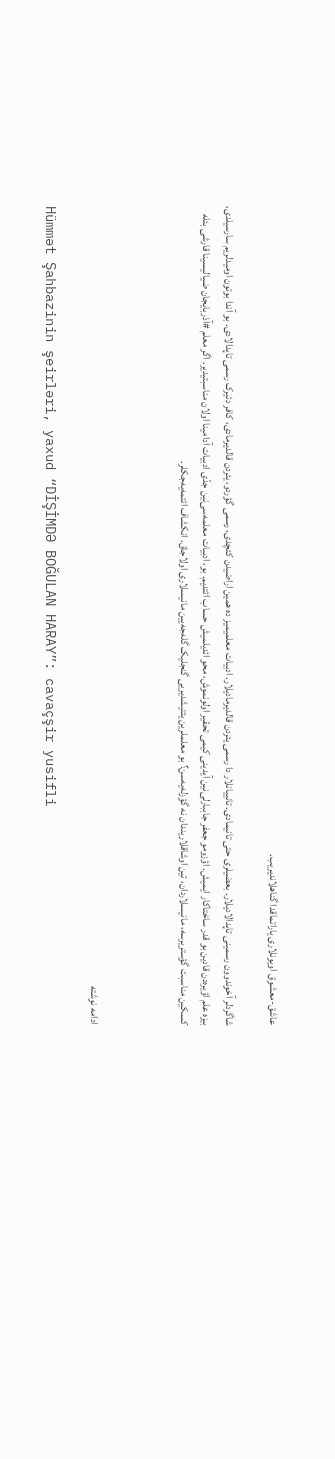عاشق-معشوق اويونلاری ياراتماقدا گناهلاندیریب.

شاگردلر آخوندوون رسمینی تاپدالادیلار. بعضیلری حتی تانیمادی. تانیيانلار دا رسمی يئردن قالدیرمادیلار. ادبیات معلمیمیز ده همین اراضیدن کئچدی، رسمی گؤردو، يئردن قالدیرمادی، کافر دئیرک رسمی تاپدالادی. بو آندا بوتون اومیدلریم سارسیلدی، بیزه علم اؤيره‌دن قادین بو قدر ساختاکار ایمیش. اؤزومو جعفر جاببارلی‌نین آيدینی کیمی تحقیر اولونموش، محو ائدیلمیش حساب ائتدیم. بو، ادبیات معلمه‌سی‌نین جدّی ادبیات آدامینا اولان مناسبتیدیر. اگر معلم #آذربایجان ضیالیسینا قارشی بئله کسکین مناسبت گؤستریرسه، مانیسلاردان، تین اوشاقلاریندان نه گؤزله‌يه‌سن؟ بو معلملرین يئتیشدیریی گنجلیک گله‌جه‌يین مانیسلاری اولاجاق. انکشاف ائتمه‌يه‌جکلر.



ادامه نوشته

Hümmət Şahbazinin şeirləri, yaxud “DİŞİMDƏ BOĞULAN HARAY”: cavaçşir yusifli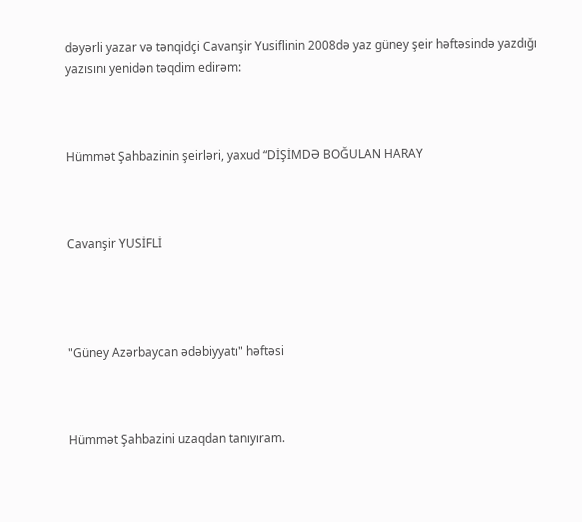dəyərli yazar və tənqidçi Cavanşir Yusiflinin 2008də yaz güney şeir həftəsində yazdığı yazısını yenidən təqdim edirəm:



Hümmət Şahbazinin şeirləri, yaxud “DİŞİMDƏ BOĞULAN HARAY



Cavanşir YUSİFLİ




"Güney Azərbaycan ədəbiyyatı" həftəsi



Hümmət Şahbazini uzaqdan tanıyıram.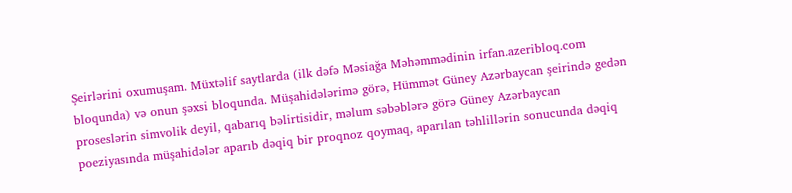Şeirlərini oxumuşam. Müxtəlif saytlarda (ilk dəfə Məsiağa Məhəmmədinin irfan.azeribloq.com bloqunda) və onun şəxsi bloqunda. Müşahidələrimə görə, Hümmət Güney Azərbaycan şeirində gedən proseslərin simvolik deyil, qabarıq bəlirtisidir, məlum səbəblərə görə Güney Azərbaycan poeziyasında müşahidələr aparıb dəqiq bir proqnoz qoymaq, aparılan təhlillərin sonucunda dəqiq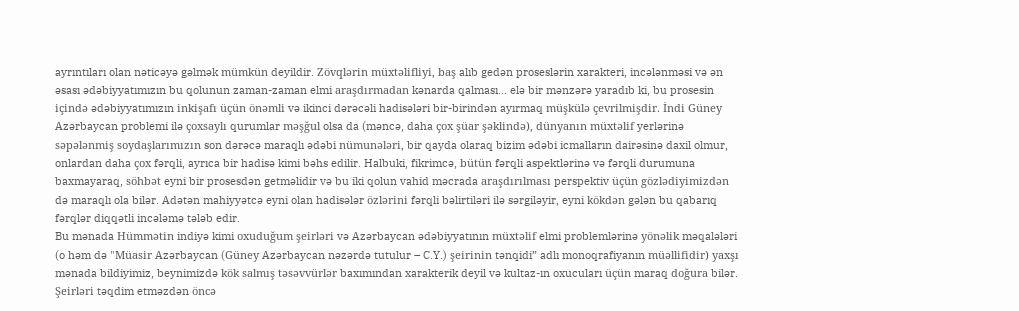ayrıntıları olan nəticəyə gəlmək mümkün deyildir. Zövqlərin müxtəlifliyi, baş alıb gedən proseslərin xarakteri, incələnməsi və ən əsası ədəbiyyatımızın bu qolunun zaman-zaman elmi araşdırmadan kənarda qalması... elə bir mənzərə yaradıb ki, bu prosesin içində ədəbiyyatımızın inkişafı üçün önəmli və ikinci dərəcəli hadisələri bir-birindən ayırmaq müşkülə çevrilmişdir. İndi Güney Azərbaycan problemi ilə çoxsaylı qurumlar məşğul olsa da (məncə, daha çox şüar şəklində), dünyanın müxtəlif yerlərinə səpələnmiş soydaşlarımızın son dərəcə maraqlı ədəbi nümunələri, bir qayda olaraq bizim ədəbi icmalların dairəsinə daxil olmur, onlardan daha çox fərqli, ayrıca bir hadisə kimi bəhs edilir. Halbuki, fikrimcə, bütün fərqli aspektlərinə və fərqli durumuna baxmayaraq, söhbət eyni bir prosesdən getməlidir və bu iki qolun vahid məcrada araşdırılması perspektiv üçün gözlədiyimizdən də maraqlı ola bilər. Adətən mahiyyətcə eyni olan hadisələr özlərini fərqli bəlirtiləri ilə sərgiləyir, eyni kökdən gələn bu qabarıq fərqlər diqqətli incələmə tələb edir.
Bu mənada Hümmətin indiyə kimi oxuduğum şeirləri və Azərbaycan ədəbiyyatının müxtəlif elmi problemlərinə yönəlik məqalələri (o həm də "Müasir Azərbaycan (Güney Azərbaycan nəzərdə tutulur – C.Y.) şeirinin tənqidi” adlı monoqrafiyanın müəllifidir) yaxşı mənada bildiyimiz, beynimizdə kök salmış təsəvvürlər baxımından xarakterik deyil və kultaz-ın oxucuları üçün maraq doğura bilər.
Şeirləri təqdim etməzdən öncə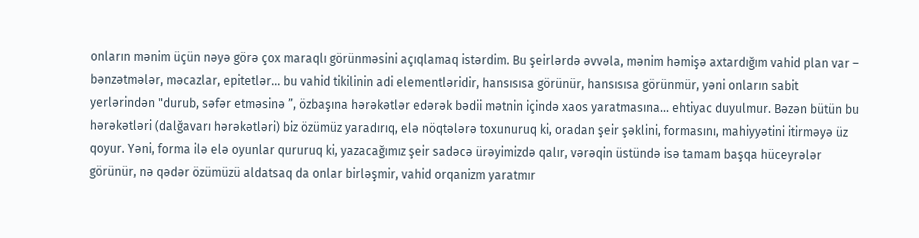onların mənim üçün nəyə görə çox maraqlı görünməsini açıqlamaq istərdim. Bu şeirlərdə əvvəla, mənim həmişə axtardığım vahid plan var – bənzətmələr, məcazlar, epitetlər... bu vahid tikilinin adi elementləridir, hansısısa görünür, hansısısa görünmür, yəni onların sabit yerlərindən "durub, səfər etməsinə ”, özbaşına hərəkətlər edərək bədii mətnin içində xaos yaratmasına... ehtiyac duyulmur. Bəzən bütün bu hərəkətləri (dalğavarı hərəkətləri) biz özümüz yaradırıq, elə nöqtələrə toxunuruq ki, oradan şeir şəklini, formasını, mahiyyətini itirməyə üz qoyur. Yəni, forma ilə elə oyunlar qururuq ki, yazacağımız şeir sadəcə ürəyimizdə qalır, vərəqin üstündə isə tamam başqa hüceyrələr görünür, nə qədər özümüzü aldatsaq da onlar birləşmir, vahid orqanizm yaratmır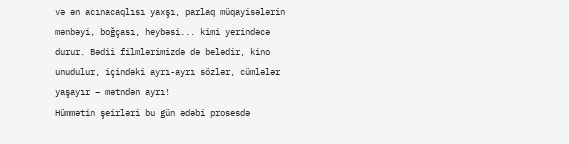və ən acınacaqlısı yaxşı, parlaq müqayisələrin mənbəyi, boğçası, heybəsi... kimi yerindəcə durur. Bədii filmlərimizdə də belədir, kino unudulur, içindəki ayrı-ayrı sözlər, cümlələr yaşayır – mətndən ayrı!
Hümmətin şeirləri bu gün ədəbi prosesdə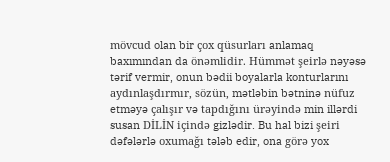mövcud olan bir çox qüsurları anlamaq baxımından da önəmlidir. Hümmət şeirlə nəyəsə tərif vermir, onun bədii boyalarla konturlarını aydınlaşdırmır, sözün, mətləbin bətninə nüfuz etməyə çalışır və tapdığını ürəyində min illərdi susan DİLİN içində gizlədir. Bu hal bizi şeiri dəfələrlə oxumağı tələb edir, ona görə yox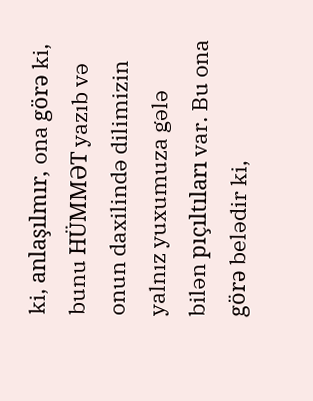ki, anlaşılmır, ona görə ki, bunu HÜMMƏT yazıb və onun daxilində dilimizin yalnız yuxumuza gələ bilən pıçıltıları var. Bu ona görə belədir ki,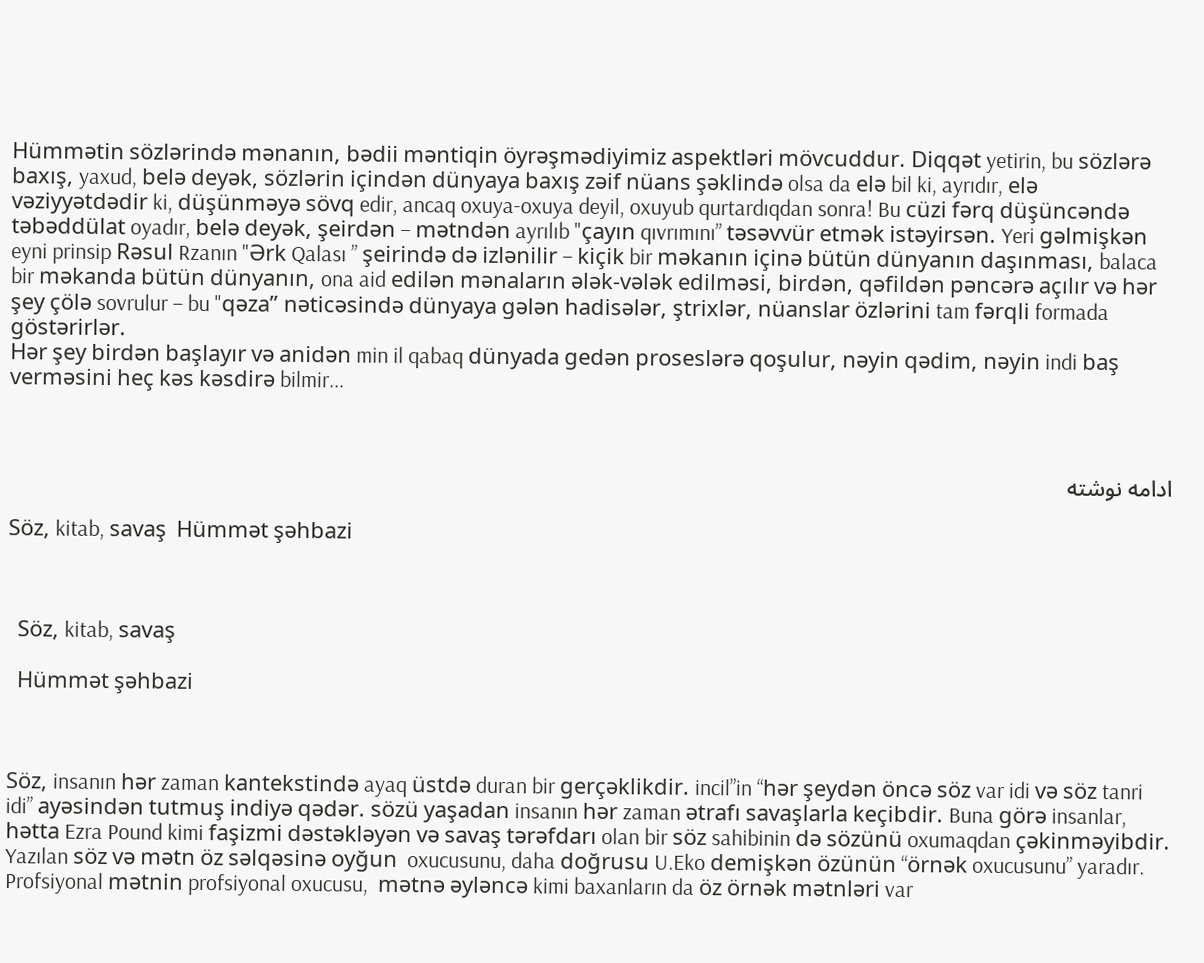Hümmətin sözlərində mənanın, bədii məntiqin öyrəşmədiyimiz aspektləri mövcuddur. Diqqət yetirin, bu sözlərə baxış, yaxud, belə deyək, sözlərin içindən dünyaya baxış zəif nüans şəklində olsa da elə bil ki, ayrıdır, elə vəziyyətdədir ki, düşünməyə sövq edir, ancaq oxuya-oxuya deyil, oxuyub qurtardıqdan sonra! Bu cüzi fərq düşüncəndə təbəddülat oyadır, belə deyək, şeirdən – mətndən ayrılıb "çayın qıvrımını” təsəvvür etmək istəyirsən. Yeri gəlmişkən eyni prinsip Rəsul Rzanın "Ərk Qalası ” şeirində də izlənilir – kiçik bir məkanın içinə bütün dünyanın daşınması, balaca bir məkanda bütün dünyanın, ona aid edilən mənaların ələk-vələk edilməsi, birdən, qəfildən pəncərə açılır və hər şey çölə sovrulur – bu "qəza” nəticəsində dünyaya gələn hadisələr, ştrixlər, nüanslar özlərini tam fərqli formada göstərirlər.
Hər şey birdən başlayır və anidən min il qabaq dünyada gedən proseslərə qoşulur, nəyin qədim, nəyin indi baş verməsini heç kəs kəsdirə bilmir...



ادامه نوشته

Söz, kitab, savaş  Hümmət şəhbazi



  Söz, kitab, savaş

  Hümmət şəhbazi



Söz, insanın hər zaman kantekstində ayaq üstdə duran bir gerçəklikdir. incil”in “hər şeydən öncə söz var idi və söz tanri idi” ayəsindən tutmuş indiyə qədər. sözü yaşadan insanın hər zaman ətrafı savaşlarla keçibdir. Buna görə insanlar, hətta Ezra Pound kimi faşizmi dəstəkləyən və savaş tərəfdarı olan bir söz sahibinin də sözünü oxumaqdan çəkinməyibdir. Yazılan söz və mətn öz səlqəsinə oyğun  oxucusunu, daha doğrusu U.Eko demişkən özünün “örnək oxucusunu” yaradır. Profsiyonal mətnin profsiyonal oxucusu,  mətnə əyləncə kimi baxanların da öz örnək mətnləri var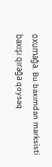oxumağa. Bu baxımdan marksisti baxışı qırağa qoysaq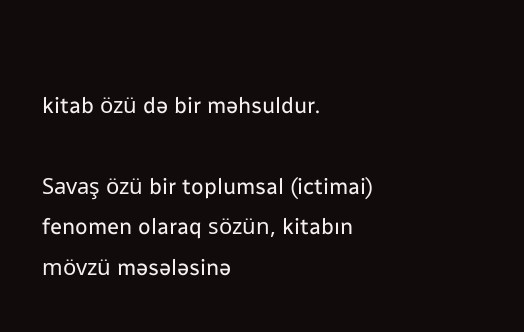kitab özü də bir məhsuldur.

Savaş özü bir toplumsal (ictimai) fenomen olaraq sözün, kitabın mövzü məsələsinə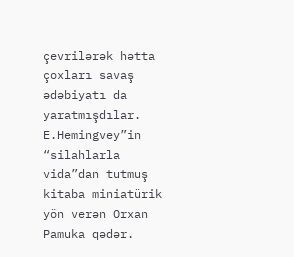çevrilərək hətta çoxları savaş ədəbiyatı da yaratmışdılar. E.Hemingvey”in “silahlarla vida”dan tutmuş kitaba miniatürik yön verən Orxan Pamuka qədər.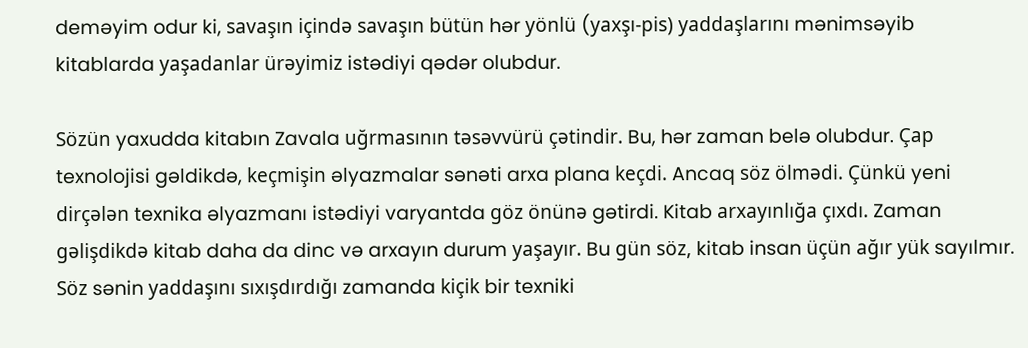deməyim odur ki, savaşın içində savaşın bütün hər yönlü (yaxşı-pis) yaddaşlarını mənimsəyib kitablarda yaşadanlar ürəyimiz istədiyi qədər olubdur.

Sözün yaxudda kitabın Zavala uğrmasının təsəvvürü çətindir. Bu, hər zaman belə olubdur. Çap texnolojisi gəldikdə, keçmişin əlyazmalar sənəti arxa plana keçdi. Ancaq söz ölmədi. Çünkü yeni dirçələn texnika əlyazmanı istədiyi varyantda göz önünə gətirdi. Kitab arxayınlığa çıxdı. Zaman gəlişdikdə kitab daha da dinc və arxayın durum yaşayır. Bu gün söz, kitab insan üçün ağır yük sayılmır. Söz sənin yaddaşını sıxışdırdığı zamanda kiçik bir texniki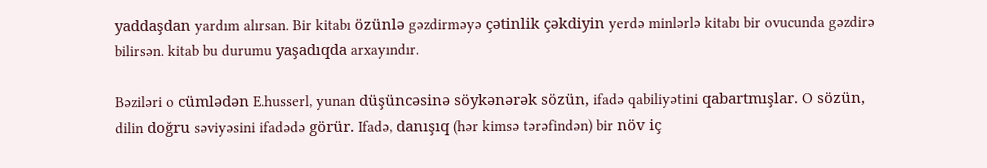yaddaşdan yardım alırsan. Bir kitabı özünlə gəzdirməyə çətinlik çəkdiyin yerdə minlərlə kitabı bir ovucunda gəzdirə bilirsən. kitab bu durumu yaşadıqda arxayındır.

Bəziləri o cümlədən E.husserl, yunan düşüncəsinə söykənərək sözün, ifadə qabiliyətini qabartmışlar. O sözün, dilin doğru səviyəsini ifadədə görür. Ifadə, danışıq (hər kimsə tərəfindən) bir növ iç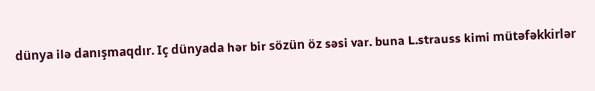dünya ilə danışmaqdır. Iç dünyada hər bir sözün öz səsi var. buna L.strauss kimi mütəfəkkirlər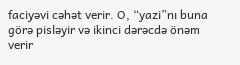faciyəvi cəhət verir. O, “yazi”nı buna görə pisləyir və ikinci dərəcdə önəm verir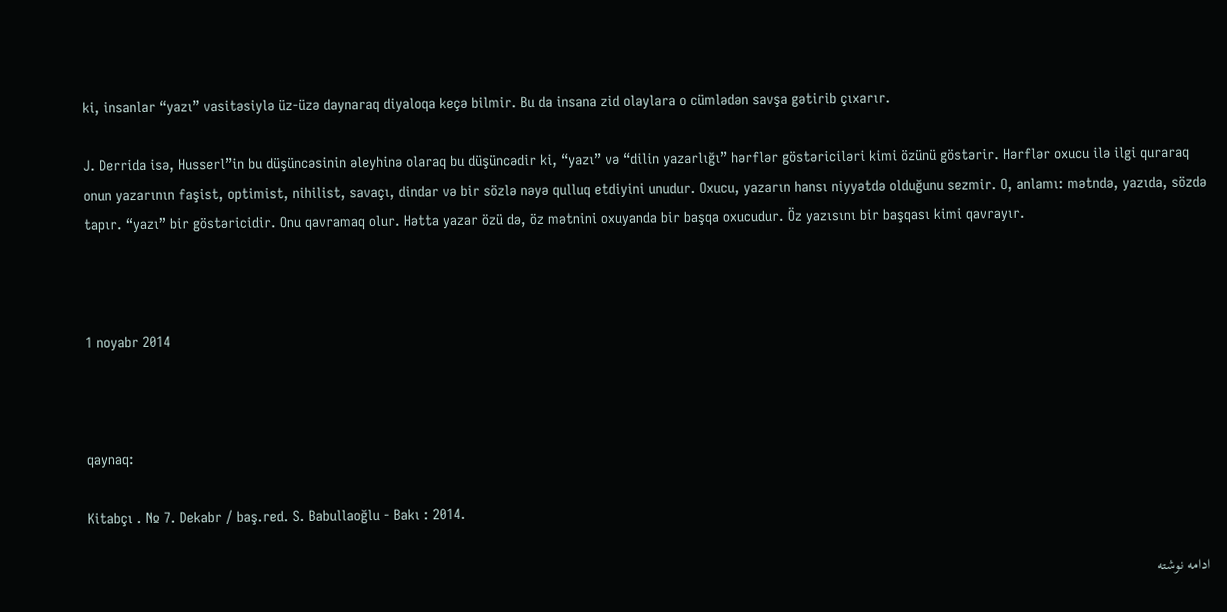ki, insanlar “yazı” vasitəsiylə üz-üzə daynaraq diyaloqa keçə bilmir. Bu da insana zid olaylara o cümlədən savşa gətirib çıxarır.

J. Derrida isə, Husserl”in bu düşüncəsinin əleyhinə olaraq bu düşüncədir ki, “yazı” və “dilin yazarlığı” hərflər göstəriciləri kimi özünü göstərir. Hərflər oxucu ilə ilgi quraraq onun yazarının faşist, optimist, nihilist, savaçı, dindar və bir sözlə nəyə qulluq etdiyini unudur. Oxucu, yazarın hansı niyyətdə olduğunu sezmir. O, anlamı: mətndə, yazıda, sözdə tapır. “yazı” bir göstəricidir. Onu qavramaq olur. Hətta yazar özü də, öz mətnini oxuyanda bir başqa oxucudur. Öz yazısını bir başqası kimi qavrayır.



1 noyabr 2014



qaynaq:

Kitabçı . № 7. Dekabr / baş.red. S. Babullaoğlu - Bakı : 2014.

ادامه نوشته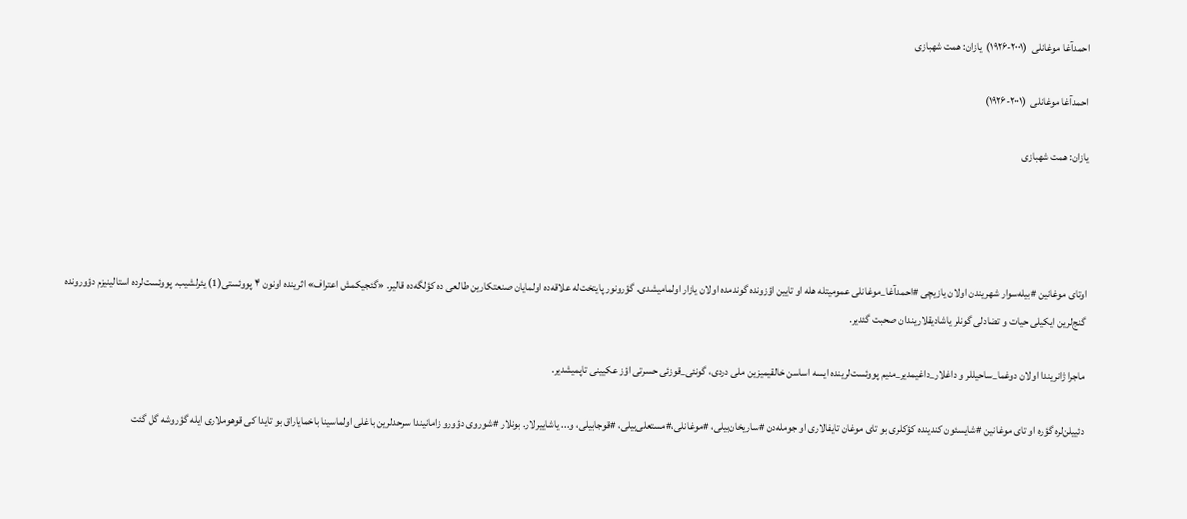احمدآغا موغانلی  (۲۰۰۱-۱۹۲۶)  یازان: همت شهبازی

احمدآغا موغانلی  (۲۰۰۱-۱۹۲۶)

یازان: همت شهبازی




اوتای موغانین #بیله‌سوار شهریندن اولان یازیچی #احمدآغا_موغانلی عمومیتله هله او تایین اؤزونده گوندمده اولان یازار اولمامیشدی. گؤرونور پایتخت‌له علاقه‌ده اولمایان صنعتکارین طالعی ده کؤلگه‌ده قالیر. «گئجیکمش اعتراف» اثرینده اونون ۴ پووئستی(1) یئرلشیب. پووئست‌لرده استالینیزم دؤورونده گنج‌لرین ایکیلی حیات و تضادلی گونلر یاشادیقلاریندان صحبت گئدیر.

ماجرا ژانریندا اولان دوغما_ساحیللر و داغلار_داغیمدیر_منیم پووئست‌لرینده ایسه اساسن خالقیمیزین ملی دردی، گونئی_قوزئی حسرتی اؤز عکیینی تاپمیشدیر.

دئییلن‌لره گؤره او تای موغانین #شایسئون کندینده کؤکلری بو تای موغان تایفالاری‌ او جومله‌دن #ساریخان‌بیلی، #موغانلی،#مستعلی‌بیلی، #قوجابیلی، و... یاشاییرلار. بونلار #شوروی دؤورو زامانیندا سرحدلرین باغلی اولماسینا باخمایاراق بو تایدا کی قوهوملاری ایله گؤروشه گل گئت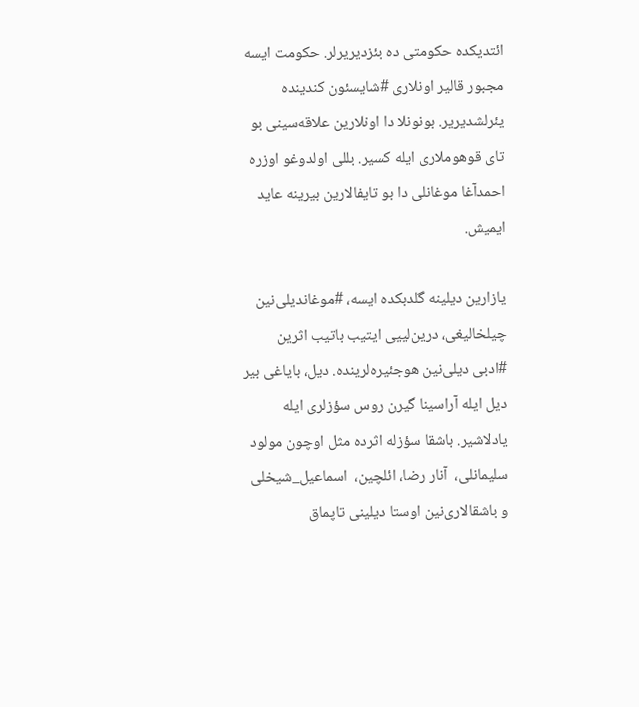ائتدیکده حکومتی ده بئزدیریرلر. حکومت ایسه مجبور قالیر اونلاری #شایسئون کندینده یئرلشدیریر. بونونلا دا اونلارین علاقه‌سینی بو تای قوهوملاری ایله کسیر. بللی اولدوغو اوزره احمدآغا موغانلی دا بو تایفالارین بیرینه عاید ایمیش.

یازارین دیلینه گلدبکده ایسه، #موغاندیلی‌نین چیلخالیغی، درین‌لییی ایتیب باتیب اثرین #ادبی دیلی‌نین هوجئیره‌لرینده. دیل، بایاغی بیر دیل ایله آراسینا گیرن روس سؤزلری ایله یادلاشیر. باشقا سؤزله اثرده مثل اوچون مولود سلیمانلی،  آنار رضا، ائلچین،  اسماعیل_شیخلی و باشقالاری‌نین اوستا دیلینی تاپماق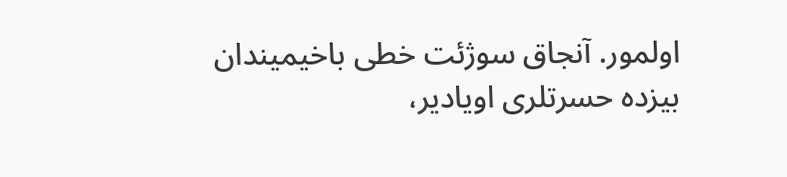اولمور. آنجاق سوژئت خطی باخیمیندان بیزده حسرتلری اویادیر،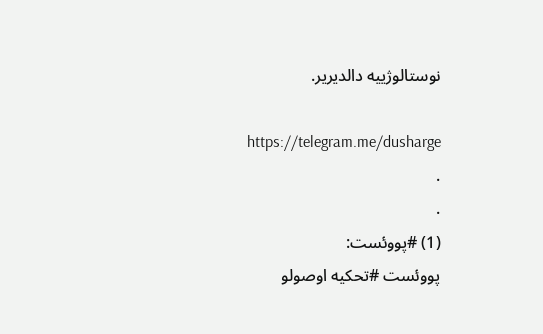نوستالوژییه دالدیریر.

https://telegram.me/dusharge
.
.
(1) #پووئست:
پووئست #تحکیه اوصولو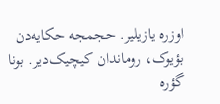اوزره یازیلیر. حجمجه حکایه‌دن بؤیوک، روماندان کیچیک‌دیر. بونا گؤره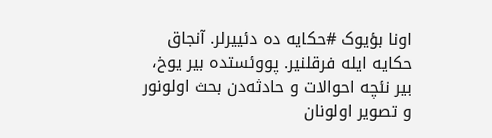اونا بؤیوک #حکایه ده دئییرلر. آنجاق حکایه ایله فرقلنیر. پووئستده بیر یوخ، بیر نئچه احوالات و حادثه‌دن بحث اولونور‌ و تصویر اولونان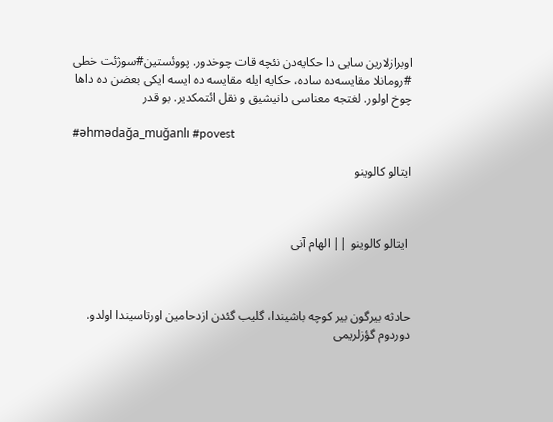اوبرازلارین سایی دا حکایه‌دن نئچه قات چوخدور. پووئستین#سوژئت خطی #رومانلا مقایسه‌ده ساده، حکایه ایله مقایسه ده ایسه ایکی بعضن ده داها چوخ اولور. لغتجه معناسی دانیشیق و نقل ائتمکدیر. بو قدر

#əhmədağa_muğanlı #povest

ایتالو کالوینو



 ایتالو کالوینو || الهام آنی



حادثه بیرگون بیر کوچه باشیندا، گلیب گئدن ازدحامین اورتاسیندا اولدو.
دوردوم گؤزلریمی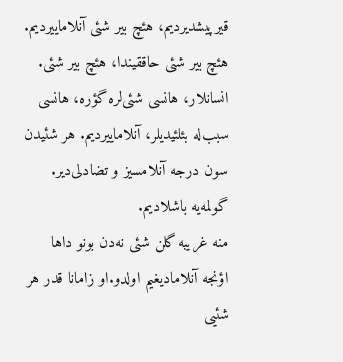قیرپیشدیردیم، هئچ بیر شئی آنلاماییردیم. هئچ بیر شئی حاققیندا، هئچ بیر شئی. انسانلار، هانسی شئی‌لره گؤره، هانسی سبب‌له بئلئیدیلر، آنلاماییردیم. هر شئیدن سون درجه آنلامسیز و تضادلی‌دیر. گولمه‌یه باشلادیم.
منه غریبه گلن شئی نه‌دن بونو داها اؤنجه آنلامادیغیم اولدو.او زامانا قدر هر شئیی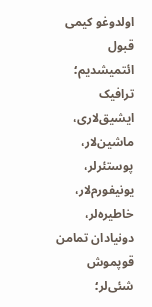اولدوغو کیمی قبول ائتمیشدیم؛ ترافیک ایشیق‌لاری، ماشین‌لار، پوستئرلر، یونیفورم‌لار، خاطیره‌لر، دونیادان تمامن قوپموش شئی‌لر؛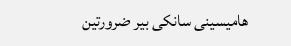هامیسینی سانکی بیر ضرورتین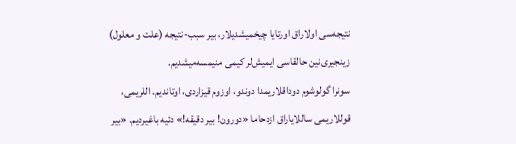نتیجه‌سی اولاراق اورتایا چیخمیشدیلار، بیر سبب-نتیجه (علت و معلول) زینجیری‌نین حالقاسی ایمیش‌لر کیمی منیمسه‌میشدیم.
سونرا گولوشوم دوداقلاریمدا دوندو، اوزوم قیزاردی، اوتاندیم. اللریمی، قوللاریمی ساللایاراق ازدحاما «دورون! بیر دقیقه!» دئیه باغیردیم. «بیر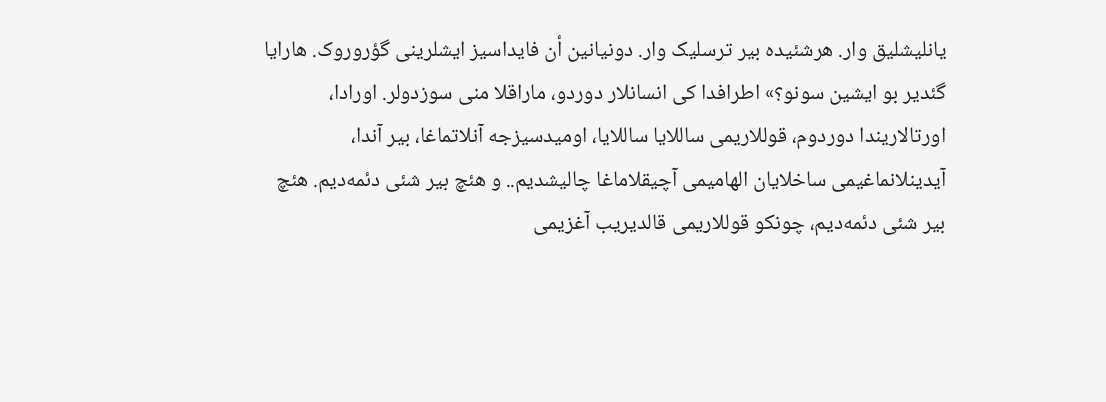یانلیشلیق وار. هرشئیده بیر ترسلیک وار. دونیانین أن فایداسیز ایشلرینی گؤروروک. هارایا گئدیر بو ایشین سونو؟» اطرافدا کی انسانلار دوردو، ماراقلا منی سوزدولر. اورادا، اورتالاریندا دوردوم، قوللاریمی ساللایا ساللایا، اومیدسیزجه آنلاتماغا، بیر آندا، آیدینلانماغیمی ساخلایان الهامیمی آچیقلاماغا چالیشدیم.. و هئچ بیر شئی دئمه‌دیم. هئچ بیر شئی دئمه‌دیم، چونکو قوللاریمی قالدیریب آغزیمی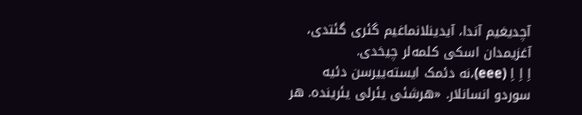آچدیغیم آندا، آیدینلانماغیم گئری گئتدی، آغزیمدان اسکی کلمه‌لر چیخدی.
اِ اِ اِ (eee)،نه دئمک ایسته‌ییرسن دئیه سوردو انسانلار. «هرشئی یئرلی یئرینده. هر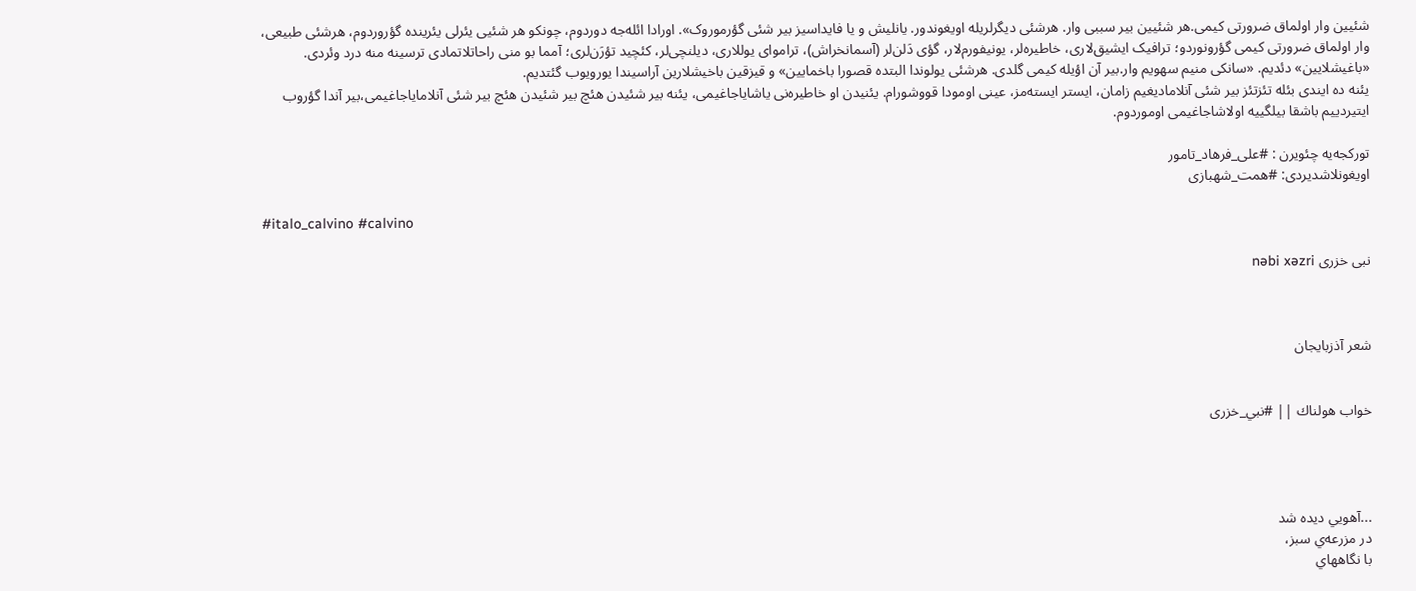شئیین وار اولماق ضرورتی کیمی.هر شئیین بیر سببی وار. هرشئی دیگرلریله اویغوندور. یانلیش و یا فایداسیز بیر شئی گؤرموروک». اورادا ائله‌جه دوردوم، چونکو هر شئیی یئرلی یئرینده گؤروردوم، هرشئی طبیعی، وار اولماق ضرورتی کیمی گؤرونوردو؛ ترافیک ایشیق‌لاری، خاطیره‌لر، یونیفورم‌لار، گؤی دَلن‌لر (آسمانخراش)، تراموای یوللاری، دیلنچی‌لر، کئچید تؤرَن‌لری؛ آمما بو منی راحاتلاتمادی ترسینه منه درد وئردی. «باغیشلایین» دئدیم. «سانکی منیم سهویم وار.بیر آن اؤیله کیمی گلدی. هرشئی یولوندا البتده قصورا باخمایین» و قیزقین باخیشلارین آراسیندا یورویوب گئتدیم.
یئنه ده ایندی بئله تئزتئز بیر شئی آنلامادیغیم زامان، ایستر ایسته‌مز، عینی اومودا قووشورام. یئنیدن او خاطیره‌نی یاشایاجاغیمی، یئنه بیر شئیدن هئچ بیر شئیدن هئچ بیر شئی آنلامایاجاغیمی،بیر آندا گؤروب ایتیردییم باشقا بیلگییه اولاشاجاغیمی اوموردوم.

تورکجه‌یه چئویرن : #علی_فرهاد_تامور
اویغونلاشدیردی: #همت_شهبازی

#italo_calvino #calvino

نبی خزری nəbi xəzri



شعر آذزبایجان


خواب هولناك || #نبي_خزری




...آهويي ديده شد
در مزرعه‌ي سبز،
با نگاههاي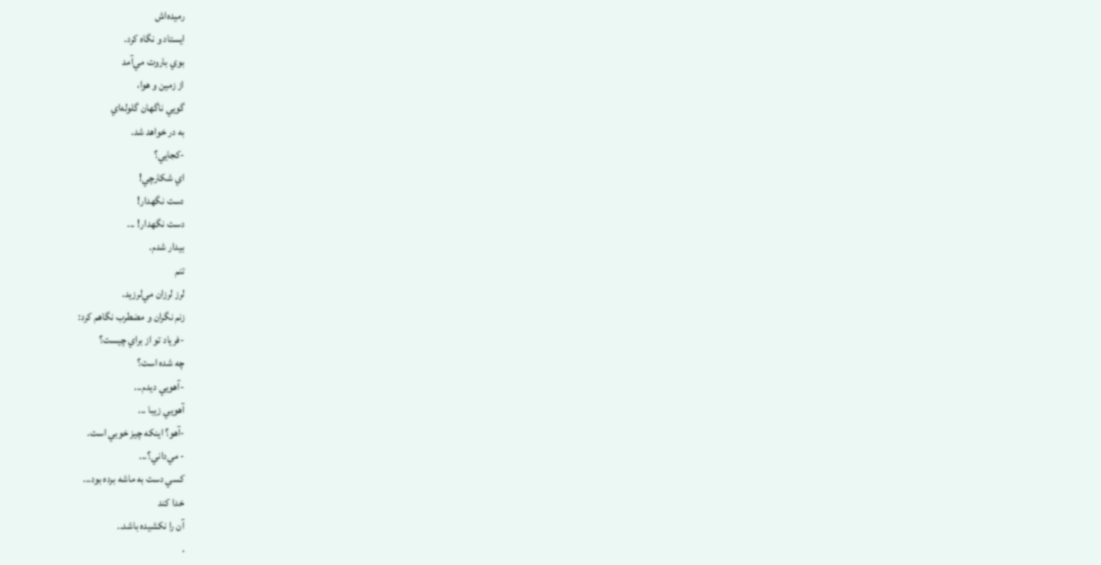رميده‌اش
ايستاد و نگاه كرد.
بوي باروت مي‌آمد
از زمين و هوا،
گويي ناگهان گلوله‌اي
به در خواهد شد.
-كجايي؟
اي شكارچي!
دست نگهدار!
دست نگهدار! ...
بيدار شدم.
تنم
لرز لرزان مي‌لرزيد.
زنم نگران و مضطرب نگاهم كرد:
-فرياد تو از براي چيست؟
چه شده است؟
-آهويي ديدم...
آهويي زيبا ...
-آهو؟ اينكه چيز خوبي است.
- مي‌داني؟...
كسي دست به ماشه برده بود...
خدا كند
آن را نكشيده باشد..
.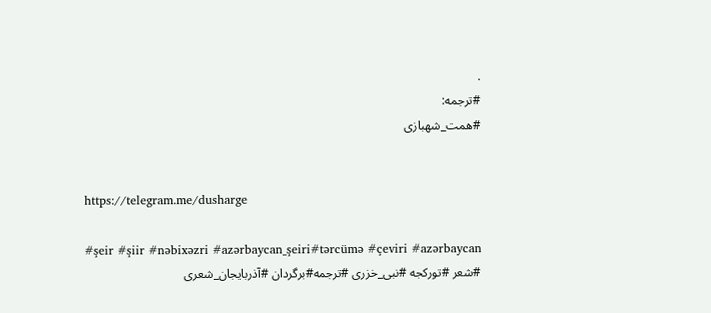.
#ترجمه:
#همت_شهبازی


https://telegram.me/dusharge

#şeir #şiir #nəbixəzri #azərbaycan_şeiri#tərcümə #çeviri #azərbaycan
#شعر #تورکجه #نبی_خزری #ترجمه#برگردان #آذربایجان_شعری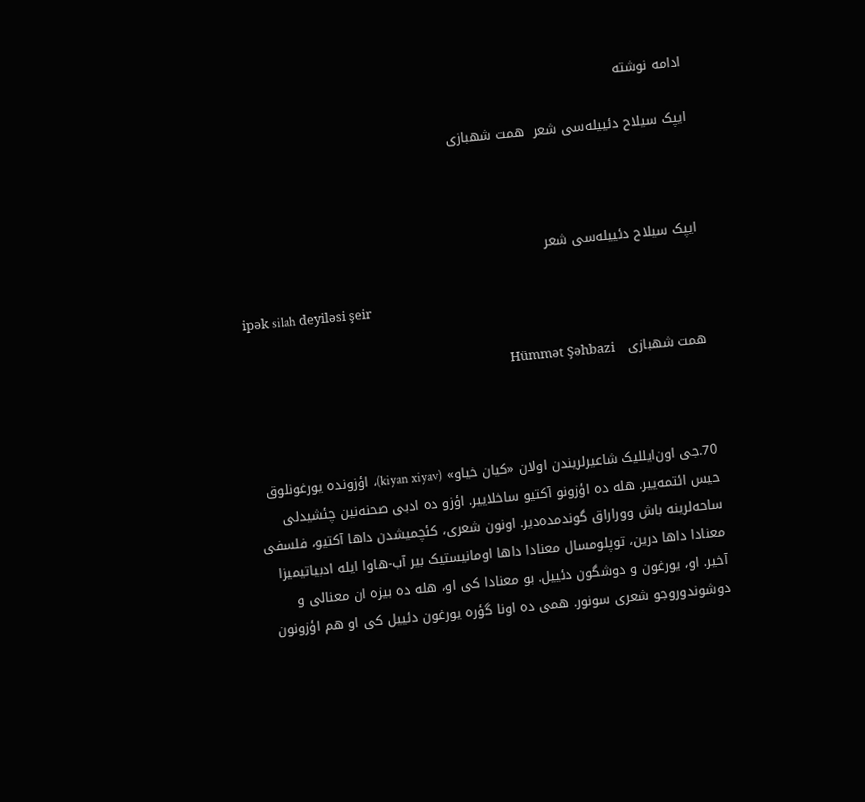ادامه نوشته

ایپک سیلاح دئییله‌سی شعر  همت شهبازی



ایپک سیلاح دئییله‌سی شعر

ipək silah deyiləsi şeir

همت شهبازی   Hümmət Şəhbazi



70.جی اون‌ایللیک‌ شاعیرلریندن اولان «کیان خیاو» (kiyan xiyav)، اؤزونده یورغونلوق حیس ائتمه‌ییر. هله ده اؤزونو آکتیو ساخلاییر. اؤزو ده ادبی صحنه‌نین چئشیدلی ساحه‌لرینه باش ووراراق گوندمده‌دیر. اونون شعری، کئچمیشدن داها آکتیو، فلسفی معنادا داها درین، توپلومسال معنادا داها اومانیستیک بیر آب-هاوا ایله ادبیاتیمیزا آخیر. او، یورغون و دوشگون دئییل. بو معنادا کی او، هله ده بیزه ان معنالی و دوشوندوروجو شعری سونور. همی ده اونا گؤره یورغون دئییل کی او هم اؤزونون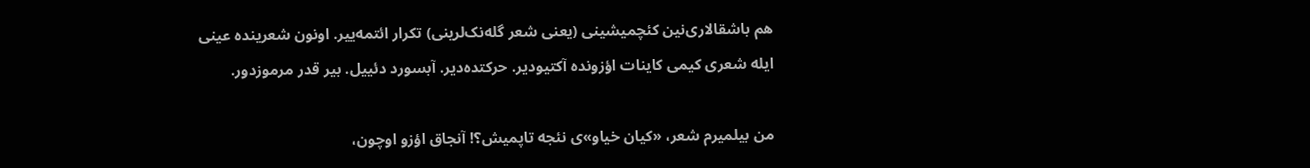هم باشقالاری‌نین کئچمیشینی (یعنی شعر گله‌نک‌لرینی) تکرار ائتمه‌ییر. اونون شعرینده عینی ایله شعری کیمی کاینات اؤزونده آکتیودیر. حرکتده‌دیر. آبسورد دئییل. بیر قدر مرموزدور.

من بیلمیرم شعر، «کیان خیاو»ی نئجه تاپمیش؟! آنجاق اؤزو اوچون،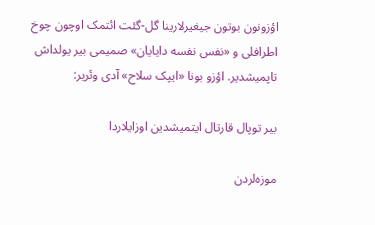اؤزونون بوتون جیغیرلارینا گل‌-گئت ائتمک اوچون چوخ اطرافلی و «نفس نفسه دایایان» صمیمی بیر یولداش تاپمیشدیر. اؤزو بونا «ایپک سلاح» آدی وئریر:

بير توپال قارتال ايتميشدين اوزايلاردا

موزه‌لردن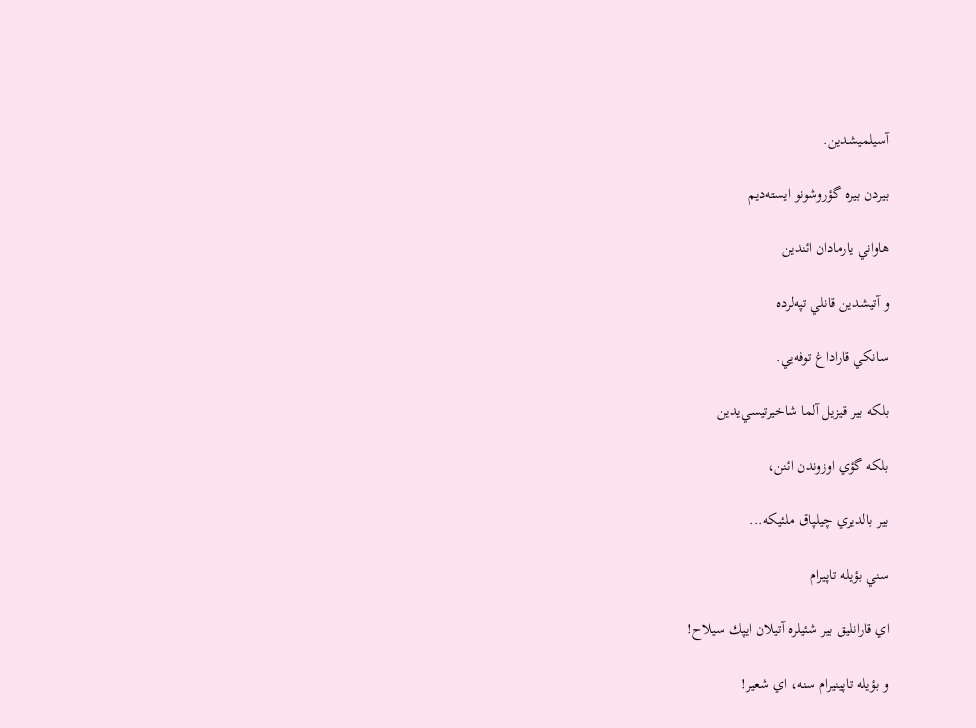آسيلميشدين.

بيردن بيره گؤروشونو ايسته‌ديم

هاواني يارمادان ائندين

و آتيشدين قانلي تپه‌لرده

سانكي قاراداغ توفه‌يي.

بلكه بير قيزيل آلما شاخيرتيسي‌يدين

بلكه گؤي اوزوندن ائنن،

بير بالديري چيلپاق ملئيكه...

سني بؤيله تاپيرام

اي قارانليق بير شئيلره آتيلان ايپك سيلاح!

و بؤيله تاپينيرام سنه، اي شعير!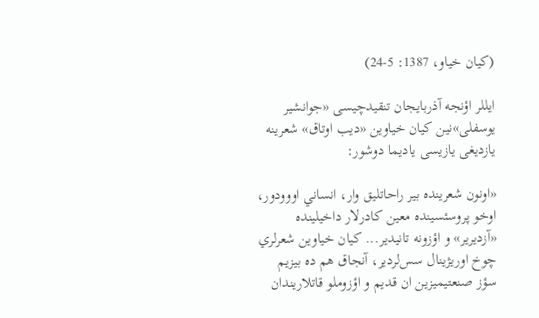(کیان خیاو، 1387: 5-24)

ایللر اؤنجه آذربایجان تنقیدچیسی «جوانشیر یوسفلی»نین کیان خیاوین «دیب اوتاق» شعرینه یازدیغی یازیسی یادیما دوشور:

«اونون شعرينده بير راحاتليق وار، انساني اووودور، اوخو پروسئسينده معين کادرلار داخيلينده «آزديرير» و اؤزونه تانيدير... كيان خياوين شعرلري چوخ اوريژينال سس‌لردير، آنجاق هم ده بيزيم سؤز صنعتيميزين ان قديم و اؤزوملو قاتلاريندان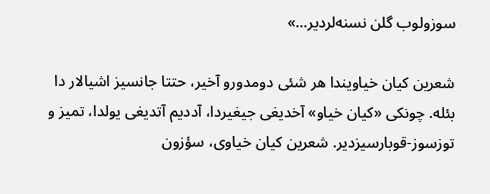سوزولوب گلن نسنه‌لردير...»

شعرین کیان خیاویندا هر شئی دومدورو آخیر، حتتا جانسیز اشیالار دا بئله. چونکی «کیان خیاو» آخدیغی جیغیردا، آددیم آتدیغی یولدا، تمیز و توزسوز-قوبارسیزدیر. شعرین کیان خیاوی، سؤزون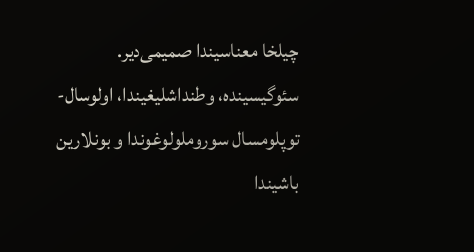چیلخا معناسیندا صمیمی‌دیر. سئوگیسینده، وطنداشلیغیندا، اولوسال-توپلومسال سوروملولوغوندا و بونلارین باشیندا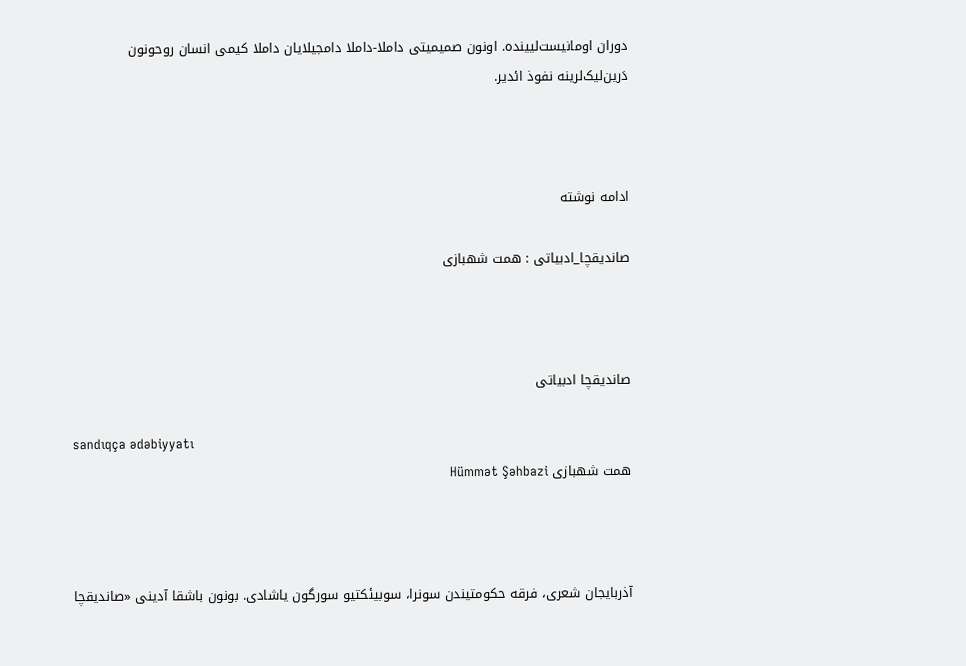دوران اومانیست‌لیینده. اونون صمیمیتی داملا-داملا دامجیلایان داملا کیمی انسان روحونون دَرین‌لیک‌لرینه نفوذ ائدیر.



ادامه نوشته

صاندیقچا_ادبیاتی : همت شهبازی



صاندیقچا ادبیاتی

sandıqça ədəbiyyatı
همت شهبازی Hümmət Şəhbazi



آذربایجان شعری، فرقه حکومتیندن سونرا، سوبیئکتیو سورگون یاشادی. بونون باشقا آدینی «صاندیقچا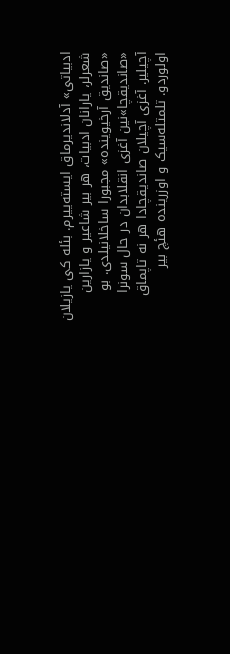ادبیاتی» آدلاندیرماق ایسته‌ییرم. بئله ‌کی یازیلان شعرلر، یارانان ادبیات، هر بیر شاعیر و یازارین «صاندیق آرخیوینده» مجبورا ساخلانیلدی. بو «صاندیقچا»نین آغزی انقلابدان در حال سونرا آچیلیر. آغزی آچیلان صاندیقچادا هر ‌نه تاپماق اولوردو. تلمتله‌سیک و اوزرینده هئچ بیر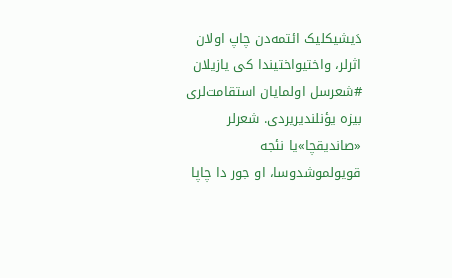دَیشیکلیک ائتمه‌دن چاپ اولان اثرلر، واختیواختیندا کی یازیلان #شعرسل اولمایان استقامت‌لری بیزه یؤنلندیریردی. شعرلر «صاندیقچا»یا نئجه قویولموشدوسا، او جور دا چاپا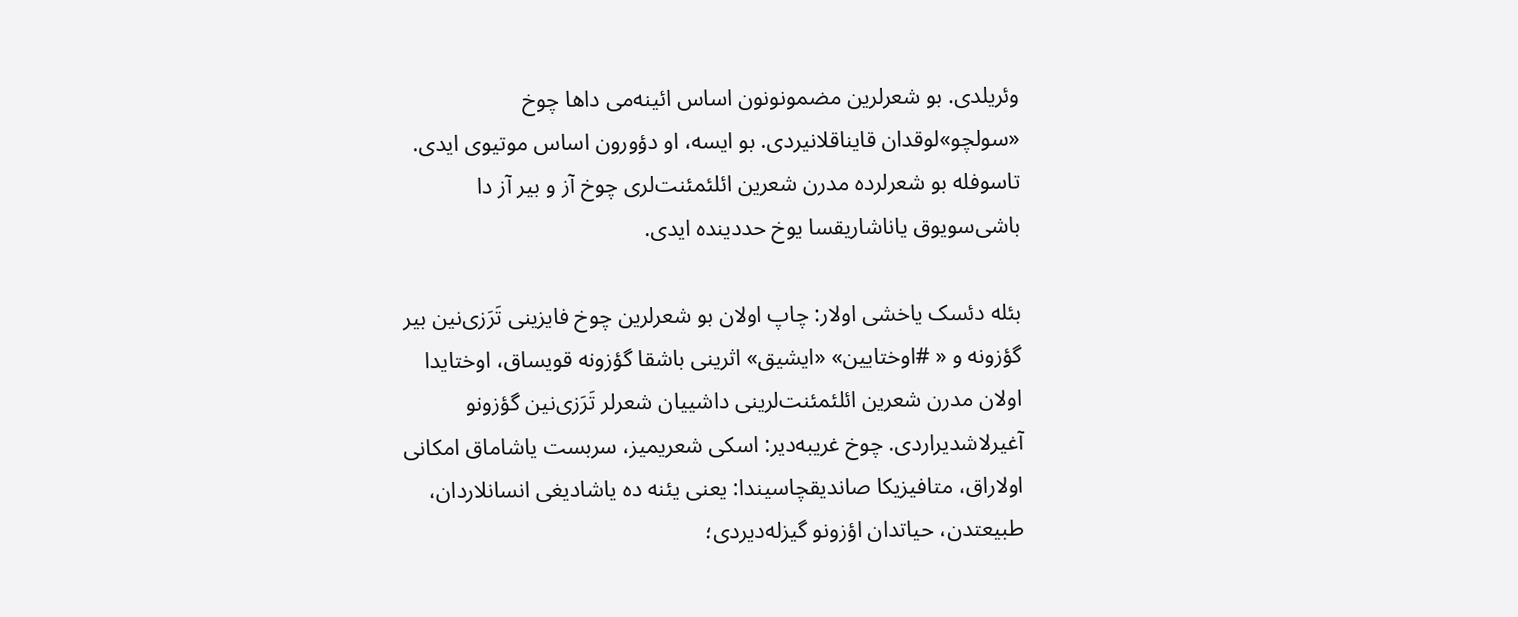وئریلدی. بو شعرلرین مضمونونون اساس ائینه‌می داها چوخ «سولچو»لوقدان قایناقلانیردی. بو ایسه، او دؤورون اساس موتیوی ایدی. تاسوفله بو شعرلرده مدرن شعرین ائلئمئنت‌لری چوخ آز و بیر آز دا باشی‌سویوق یاناشاریقسا یوخ حددینده‌ ایدی.

بئله دئسک یاخشی اولار: چاپ اولان بو شعرلرین چوخ فایزینی تَرَزی‌نین بیر گؤزونه و « #اوختایین» «ایشیق» اثرینی باشقا گؤزونه قویساق، اوختایدا اولان مدرن شعرین ائلئمئنت‌لرینی داشییان شعرلر تَرَزی‌نین گؤزونو آغیرلاشدیراردی. چوخ غریبه‌دیر: اسکی شعریمیز، سربست یاشاماق امکانی اولاراق، متافیزیکا صاندیقچاسیندا: یعنی یئنه ‌ده یاشادیغی انسانلاردان، طبیعتدن، حیاتدان اؤزونو گیزله‌دیردی؛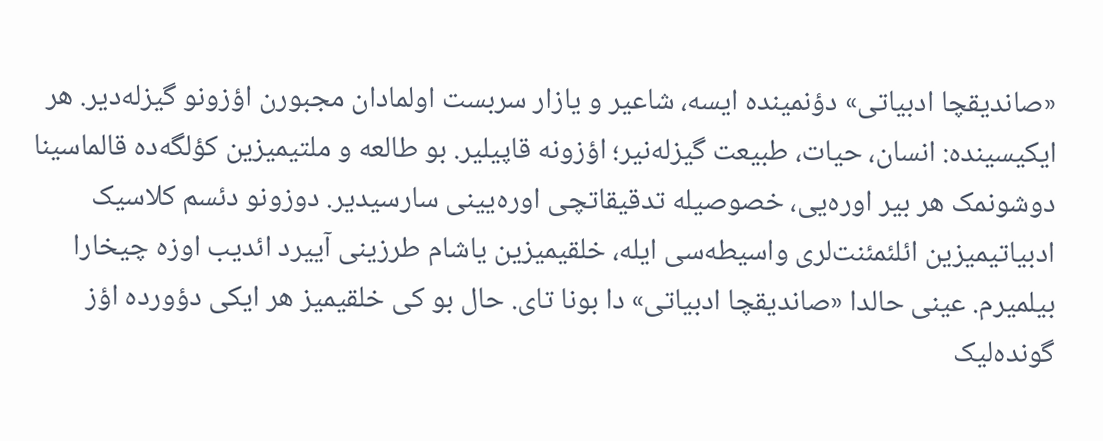«صاندیقچا ادبیاتی» دؤنمینده ‌ایسه، شاعیر و یازار سربست اولمادان مجبورن اؤزونو گیزله‌دیر. هر ایکیسینده: انسان، حیات، طبیعت گیزله‌نیر؛ اؤزونه قاپیلیر. بو طالعه و ملتیمیزین کؤلگه‌ده قالماسینا دوشونمک هر بیر اوره‌یی، خصوصیله تدقیقاتچی اوره‌یینی سارسیدیر. دوزونو دئسم کلاسیک ادبیاتیمیزین ائلئمئنت‌لری واسیطه‌سی ایله، خلقیمیزین یاشام طرزینی آییرد ائدیب اوزه چیخارا بیلمیرم. عینی حالدا «صاندیقچا ادبیاتی» دا بونا تای. حال بو کی خلقیمیز هر ایکی دؤورده اؤز گونده‌لیک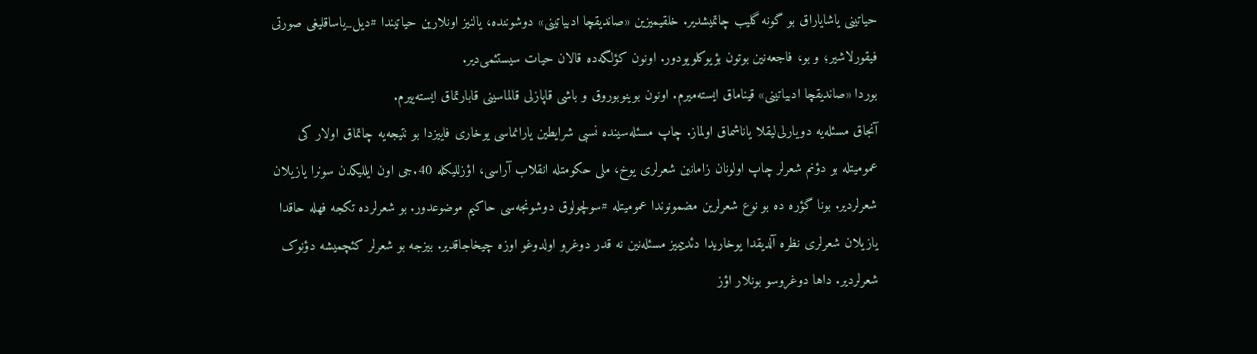حیاتینی یاشایاراق بو گونه گلیب چاتمیشدیر. خلقیمیزین «صاندیقچا ادبیاتینی» دوشوننده، یالنیز اونلارین حیاتیندا #دیل_یاساقلیغی صورتی فیقورلاشیر؛ و بو، فاجعه‌نین بوتون بؤیوکلویودور. اونون کؤلگه‌ده قالان حیات سیستئمی‌دیر.
بوردا «صاندیقچا ادبیاتینی» قیناماق ایسته‌میرم. اونون بوینوبوروق و باشی قاپازلی قالماسینی قابارتماق ایسته‌ییرم.
آنجاق مسئله‌یه دویارلی‌‌لیقلا یاناشماق اولماز. چاپ مسئله‌سینده نسبی شرایطین یارانماسی یوخاری فاییزدا بو نتیجه‌یه چاتماق اولار کی عمومیتله بو دؤنم شعرلر چاپ اولونان زامانین شعرلری یوخ، ملی حکومتله انقلاب آراسی، اؤزللیکله 40.جی اون ایللیکدن سونرا یازیلان شعرلردیر. بونا گؤره‌ ده بو نوع شعرلرین مضمونوندا عمومیتله #سولچولوق دوشونجه‌سی حاکیم موضوعدور. بو شعرلرده تکجه فهله حاقدا یازیلان شعرلری نظره آلدیقدا یوخاریدا دئدییمیز مسئله‌نین نه‌ قدر دوغرو اولدوغو اوزه چیخاجاقدیر. بیزجه بو شعرلر کئچمیشه دؤنوک شعرلردیر. داها دوغروسو بونلار اؤز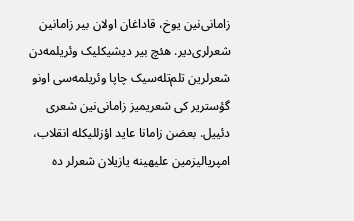زامانی‌نین یوخ، قاداغان اولان بیر زامانین شعرلری‌دیر. هئچ بیر دیشیکلیک وئریلمه‌دن شعرلرین تلم‌تله‌سیک چاپا وئریلمه‌سی اونو گؤستریر کی شعریمیز زامانی‌نین شعری دئییل. بعضن زامانا عاید اؤزللیکله انقلاب، امپریالیزمین علیهینه یازیلان شعرلر ده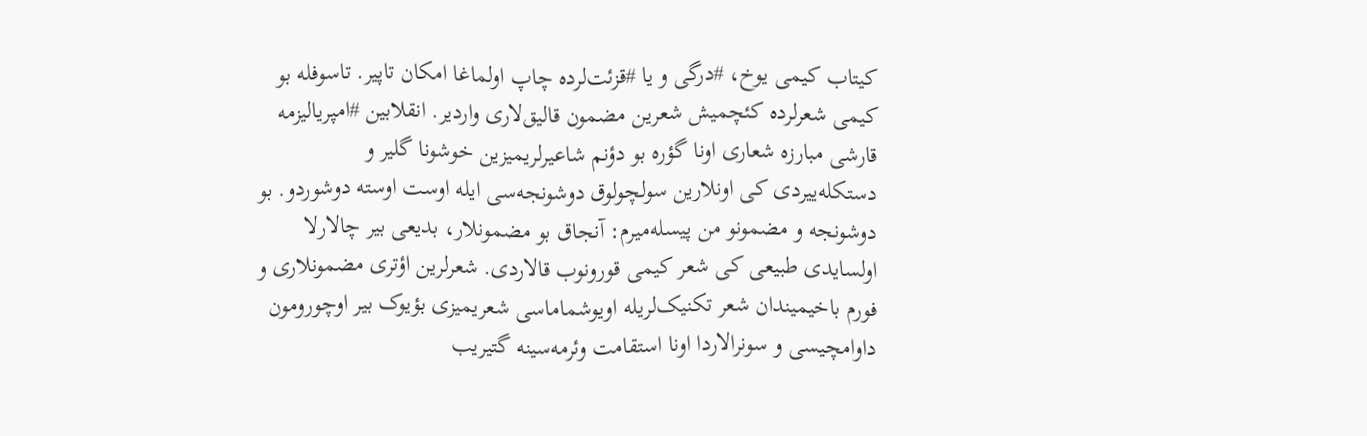کیتاب کیمی یوخ، #درگی و یا #قزئت‌لرده چاپ اولماغا امکان تاپیر. تاسوفله بو کیمی شعرلرده کئچمیش شعرین مضمون قالیق‌لاری واردیر. انقلابین #امپریالیزمه قارشی مبارزه شعاری اونا گؤره بو دؤنم شاعیرلریمیزین خوشونا گلیر و دستکله‌ییردی ‌کی اونلارین سولچولوق دوشونجه‌سی ایله اوست اوسته دوشوردو. بو دوشونجه و مضمونو من پیسله‌میرم: آنجاق بو مضمونلار، بدیعی بیر چالارلا اولسایدی طبیعی‌ کی شعر کیمی قورونوب قالاردی. شعرلرین اؤتری مضمونلاری و فورم باخیمیندان شعر تکنیک‌لریله اویوشماماسی شعریمیزی بؤیوک بیر اوچورومون داوامچیسی و سونرالاردا اونا استقامت وئرمه‌سینه گتیریب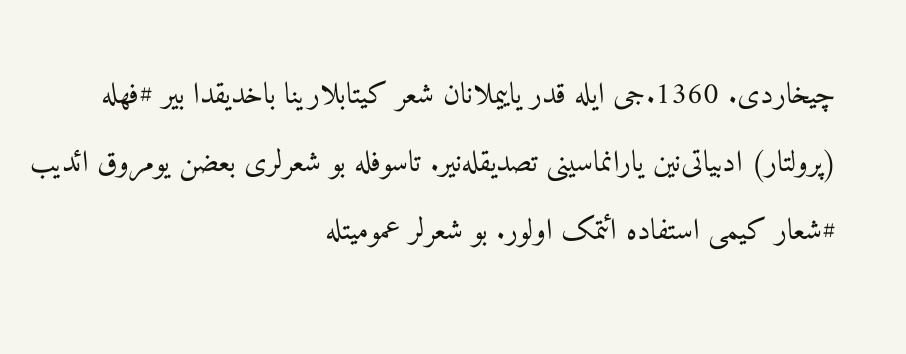چیخاردی. 1360.جی ایله قدر یاییملانان شعر کیتابلارینا باخدیقدا بیر #فهله (پرولتار) ادبیاتی‌نین یارانماسینی تصدیقله‌نیر. تاسوفله بو شعرلری بعضن یومروق ائدیب #شعار کیمی استفاده ائتمک اولور. بو شعرلر عمومیتله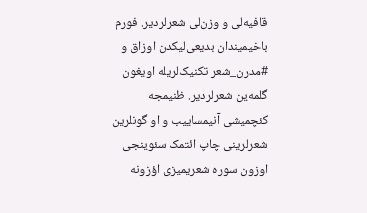قافیه‌لی و وزن‌لی شعرلردیر. فورم باخیمیندان بدیعی‌لیکدن اوزاق و #مدرن_شعر تکنیک‌لریله اویغون گلمه‌ین شعرلردیر. ظنیمجه کئچمیشی آنیمساییب و او گونلرین شعرلرینی چاپ ائتمک سئوینجی اوزون سوره شعریمیزی اؤزونه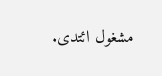مشغول ائتدی.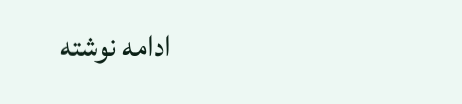ادامه نوشته